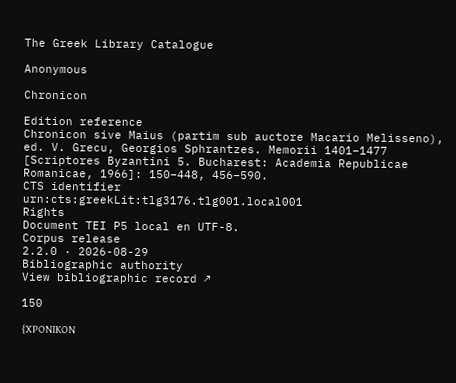The Greek Library Catalogue

Anonymous

Chronicon

Edition reference
Chronicon sive Maius (partim sub auctore Macario Melisseno), ed. V. Grecu, Georgios Sphrantzes. Memorii 1401–1477 [Scriptores Byzantini 5. Bucharest: Academia Republicae Romanicae, 1966]: 150–448, 456–590.
CTS identifier
urn:cts:greekLit:tlg3176.tlg001.local001
Rights
Document TEI P5 local en UTF-8.
Corpus release
2.2.0 · 2026-08-29
Bibliographic authority
View bibliographic record ↗

150

{ΧΡΟΝΙΚΟΝ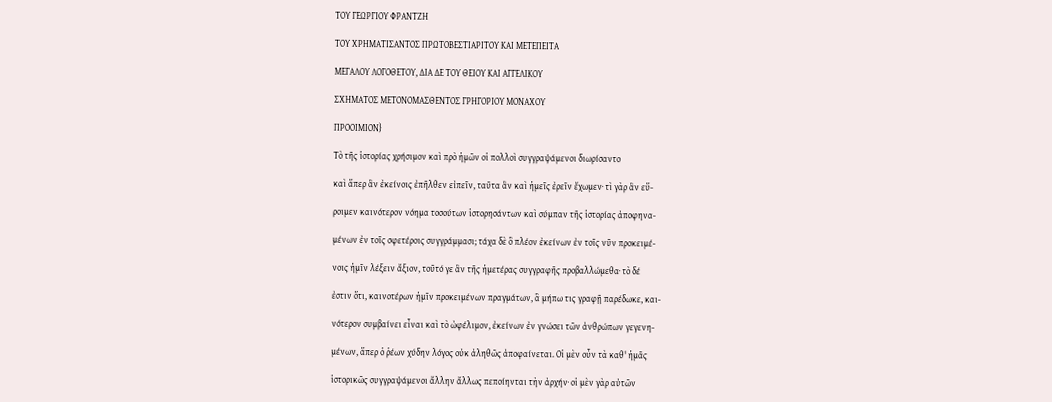ΤΟΥ ΓΕΩΡΓΙΟΥ ΦΡΑΝΤΖΗ

ΤΟΥ ΧΡΗΜΑΤΙΣΑΝΤΟΣ ΠΡΩΤΟΒΕΣΤΙΑΡΙΤΟΥ ΚΑΙ ΜΕΤΕΠΕΙΤΑ

ΜΕΓΑΛΟΥ ΛΟΓΟΘΕΤΟΥ, ΔΙΑ ΔΕ ΤΟΥ ΘΕΙΟΥ ΚΑΙ ΑΓΓΕΛΙΚΟΥ

ΣΧΗΜΑΤΟΣ ΜΕΤΟΝΟΜΑΣΘΕΝΤΟΣ ΓΡΗΓΟΡΙΟΥ ΜΟΝΑΧΟΥ

ΠΡΟΟΙΜΙΟΝ}

Τὸ τῆς ἱστορίας χρήσιμον καὶ πρὸ ἡμῶν οἱ πολλοὶ συγγραψάμενοι διωρίσαντο

καὶ ἅπερ ἂν ἐκείνοις ἐπῆλθεν εἰπεῖν, ταῦτα ἂν καὶ ἡμεῖς ἐρεῖν ἔχωμεν· τὶ γὰρ ἂν εὕ-

ροιμεν καινότερον νόημα τοσούτων ἱστορησάντων καὶ σύμπαν τῆς ἱστορίας ἀποφηνα-

μένων ἐν τοῖς σφετέροις συγγράμμασι; τάχα δὲ ὃ πλέον ἐκείνων ἐν τοῖς νῦν προκειμέ-

νοις ἡμῖν λέξειν ἄξιον, τοῦτό γε ἂν τῆς ἡμετέρας συγγραφῆς προβαλλώμεθα· τὸ δέ

ἐστιν ὅτι, καινοτέρων ἡμῖν προκειμένων πραγμάτων, ἃ μήπω τις γραφῇ παρέδωκε, και-

νότερον συμβαίνει εἶναι καὶ τὸ ὠφέλιμον, ἐκείνων ἐν γνώσει τῶν ἀνθρώπων γεγενη-

μένων, ἅπερ ὁ ῥέων χύδην λόγος οὐκ ἀληθῶς ἀποφαίνεται. Οἱ μὲν οὖν τὰ καθ' ἡμᾶς

ἱστορικῶς συγγραψάμενοι ἄλλην ἄλλως πεποίηνται τὴν ἀρχήν· οἱ μὲν γὰρ αὐτῶν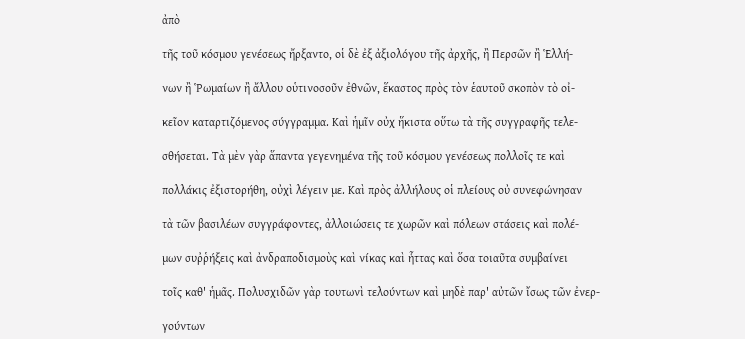ἀπὸ

τῆς τοῦ κόσμου γενέσεως ἤρξαντο, οἱ δὲ ἐξ ἀξιολόγου τῆς ἀρχῆς, ἢ Περσῶν ἢ Ἑλλή-

νων ἢ Ῥωμαίων ἢ ἄλλου οὑτινοσοῦν ἐθνῶν, ἕκαστος πρὸς τὸν ἑαυτοῦ σκοπὸν τὸ οἰ-

κεῖον καταρτιζόμενος σύγγραμμα. Καὶ ἡμῖν οὐχ ἥκιστα οὕτω τὰ τῆς συγγραφῆς τελε-

σθήσεται. Τὰ μὲν γὰρ ἅπαντα γεγενημένα τῆς τοῦ κόσμου γενέσεως πολλοῖς τε καὶ

πολλάκις ἐξιστορήθη, οὐχὶ λέγειν με. Καὶ πρὸς ἀλλήλους οἱ πλείους οὐ συνεφώνησαν

τὰ τῶν βασιλέων συγγράφοντες, ἀλλοιώσεις τε χωρῶν καὶ πόλεων στάσεις καὶ πολέ-

μων συῤῥήξεις καὶ ἀνδραποδισμοὺς καὶ νίκας καὶ ἧττας καὶ ὅσα τοιαῦτα συμβαίνει

τοῖς καθ' ἡμᾶς. Πολυσχιδῶν γὰρ τουτωνὶ τελούντων καὶ μηδὲ παρ' αὐτῶν ἴσως τῶν ἐνερ-

γούντων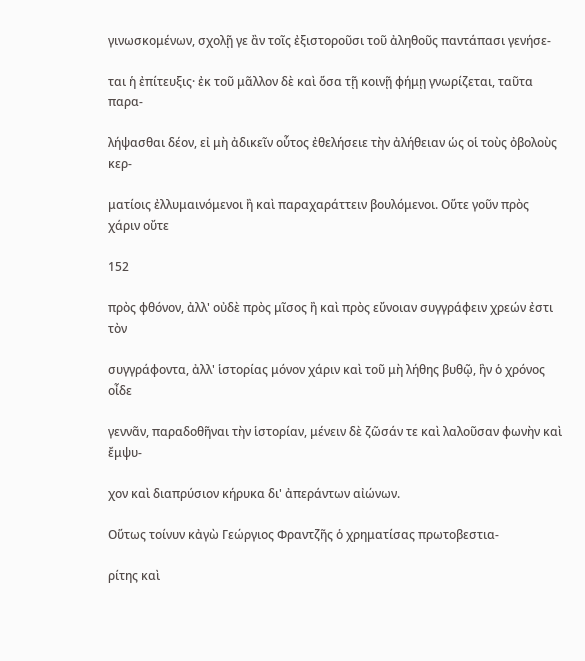γινωσκομένων, σχολῇ γε ἂν τοῖς ἐξιστοροῦσι τοῦ ἀληθοῦς παντάπασι γενήσε-

ται ἡ ἐπίτευξις· ἐκ τοῦ μᾶλλον δὲ καὶ ὅσα τῇ κοινῇ φήμῃ γνωρίζεται, ταῦτα παρα-

λήψασθαι δέον, εἰ μὴ ἀδικεῖν οὗτος ἐθελήσειε τὴν ἀλήθειαν ὡς οἱ τοὺς ὀβολοὺς κερ-

ματίοις ἐλλυμαινόμενοι ἢ καὶ παραχαράττειν βουλόμενοι. Οὕτε γοῦν πρὸς χάριν οὔτε

152

πρὸς φθόνον, ἀλλ' οὐδὲ πρὸς μῖσος ἢ καὶ πρὸς εὔνοιαν συγγράφειν χρεών ἐστι τὸν

συγγράφοντα, ἀλλ' ἱστορίας μόνον χάριν καὶ τοῦ μὴ λήθης βυθῷ, ἣν ὁ χρόνος οἶδε

γεννᾶν, παραδοθῆναι τὴν ἱστορίαν, μένειν δὲ ζῶσάν τε καὶ λαλοῦσαν φωνὴν καὶ ἔμψυ-

χον καὶ διαπρύσιον κήρυκα δι' ἀπεράντων αἰώνων.

Οὕτως τοίνυν κἀγὼ Γεώργιος Φραντζῆς ὁ χρηματίσας πρωτοβεστια-

ρίτης καὶ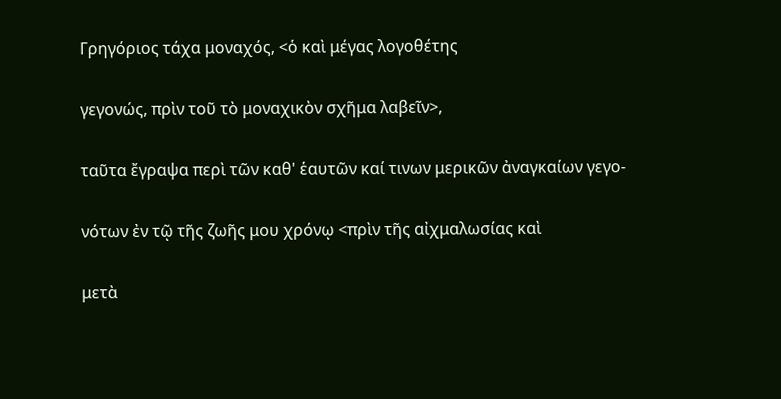Γρηγόριος τάχα μοναχός, <ὁ καὶ μέγας λογοθέτης

γεγονώς, πρὶν τοῦ τὸ μοναχικὸν σχῆμα λαβεῖν>,

ταῦτα ἔγραψα περὶ τῶν καθ' ἑαυτῶν καί τινων μερικῶν ἀναγκαίων γεγο-

νότων ἐν τῷ τῆς ζωῆς μου χρόνῳ <πρὶν τῆς αἰχμαλωσίας καὶ

μετὰ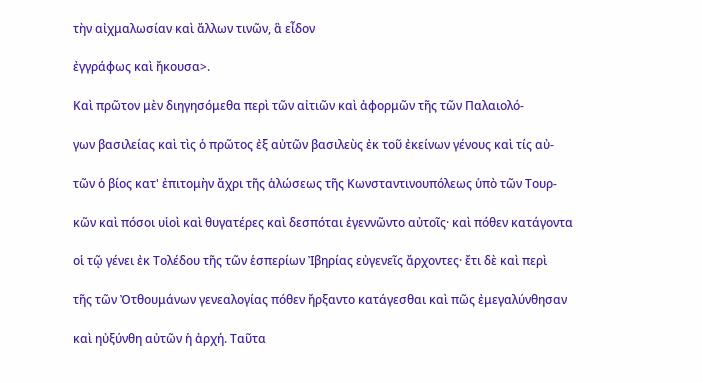τὴν αἰχμαλωσίαν καὶ ἄλλων τινῶν, ἃ εἶδον

ἐγγράφως καὶ ἤκουσα>.

Καὶ πρῶτον μὲν διηγησόμεθα περὶ τῶν αἰτιῶν καὶ ἀφορμῶν τῆς τῶν Παλαιολό-

γων βασιλείας καὶ τὶς ὁ πρῶτος ἐξ αὐτῶν βασιλεὺς ἐκ τοῦ ἐκείνων γένους καὶ τίς αὐ-

τῶν ὁ βίος κατ' ἐπιτομὴν ἄχρι τῆς ἁλώσεως τῆς Κωνσταντινουπόλεως ὑπὸ τῶν Τουρ-

κῶν καὶ πόσοι υἱοὶ καὶ θυγατέρες καὶ δεσπόται ἐγεννῶντο αὐτοῖς· καὶ πόθεν κατάγοντα

οἱ τῷ γένει ἐκ Τολέδου τῆς τῶν ἑσπερίων Ἰβηρίας εὐγενεῖς ἄρχοντες· ἔτι δὲ καὶ περὶ

τῆς τῶν Ὀτθουμάνων γενεαλογίας πόθεν ἤρξαντο κατάγεσθαι καὶ πῶς ἐμεγαλύνθησαν

καὶ ηὐξύνθη αὐτῶν ἡ ἀρχή. Ταῦτα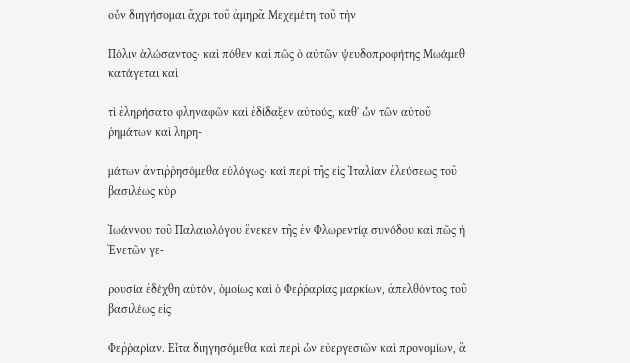οὖν διηγήσομαι ἄχρι τοῦ ἀμηρᾶ Μεχεμέτη τοῦ τὴν

Πόλιν ἁλώσαντος· καὶ πόθεν καὶ πῶς ὁ αὐτῶν ψευδοπροφήτης Μωάμεθ κατάγεται καὶ

τὶ ἐληρήσατο φληναφῶν καὶ ἐδίδαξεν αὐτούς, καθ' ὧν τῶν αὐτοῦ ῥημάτων καὶ ληρη-

μάτων ἀντιῤῥησόμεθα εὐλόγως· καὶ περὶ τῆς εἰς Ἰταλίαν ἐλεύσεως τοῦ βασιλέως κὺρ

Ἰωάννου τοῦ Παλαιολόγου ἕνεκεν τῆς ἐν Φλωρεντίᾳ συνόδου καὶ πῶς ἡ Ἑνετῶν γε-

ρουσία ἐδέχθη αὐτόν, ὁμοίως καὶ ὁ Φεῤῥαρίας μαρκίων, ἀπελθόντος τοῦ βασιλέως εἰς

Φεῤῥαρίαν. Εἶτα διηγησόμεθα καὶ περὶ ὧν εὐεργεσιῶν καὶ προνομίων, ἃ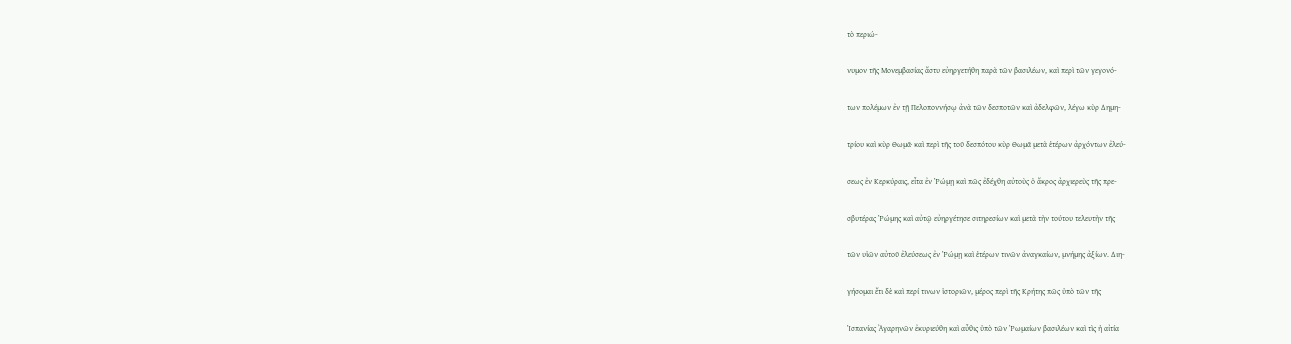τὸ περιώ-

νυμον τῆς Μονεμβασίας ἄστυ εὐηργετήθη παρὰ τῶν βασιλέων, καὶ περὶ τῶν γεγονό-

των πολέμων ἐν τῇ Πελοποννήσῳ ἀνὰ τῶν δεσποτῶν καὶ ἀδελφῶν, λέγω κὺρ Δημη-

τρίου καὶ κὺρ Θωμᾶ· καὶ περὶ τῆς τοῦ δεσπότου κὺρ Θωμᾶ μετὰ ἑτέρων ἀρχόντων ἐλεύ-

σεως ἐν Κερκύραις, εἶτα ἐν Ῥώμῃ καὶ πῶς ἐδέχθη αὐτοὺς ὁ ἄκρος ἀρχιερεὺς τῆς πρε-

σβυτέρας Ῥώμης καὶ αὐτῷ εὐηργέτησε σιτηρεσίων καὶ μετὰ τὴν τούτου τελευτὴν τῆς

τῶν υἱῶν αὐτοῦ ἐλεύσεως ἐν Ῥώμῃ καὶ ἑτέρων τινῶν ἀναγκαίων, μνήμης ἀξίων. Διη-

γήσομαι ἔτι δὲ καὶ περί τινων ἱστοριῶν, μέρος περὶ τῆς Κρήτης πῶς ὑπὸ τῶν τῆς

Ἱσπανίας Ἀγαρηνῶν ἐκυριεύθη καὶ αὖθις ὑπὸ τῶν Ῥωμαίων βασιλέων καὶ τὶς ἡ αἰτία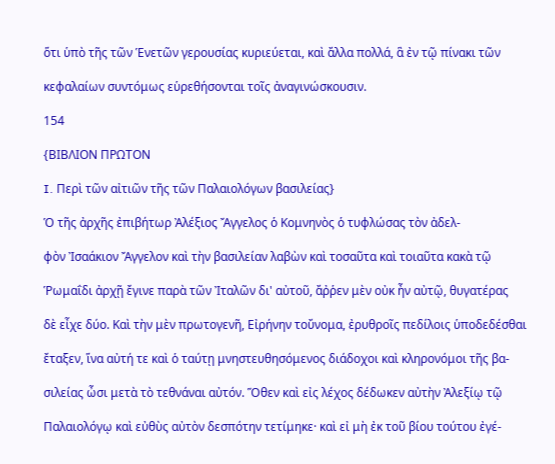ὅτι ὑπὸ τῆς τῶν Ἑνετῶν γερουσίας κυριεύεται, καὶ ἄλλα πολλά, ἃ ἐν τῷ πίνακι τῶν

κεφαλαίων συντόμως εὑρεθήσονται τοῖς ἀναγινώσκουσιν.

154

{ΒΙΒΛΙΟΝ ΠΡΩΤΟΝ

I. Περὶ τῶν αἰτιῶν τῆς τῶν Παλαιολόγων βασιλείας}

Ὁ τῆς ἀρχῆς ἐπιβήτωρ Ἀλέξιος Ἄγγελος ὁ Κομνηνὸς ὁ τυφλώσας τὸν ἀδελ-

φὸν Ἰσαάκιον Ἄγγελον καὶ τὴν βασιλείαν λαβὼν καὶ τοσαῦτα καὶ τοιαῦτα κακὰ τῷ

Ῥωμαΐδι ἀρχῇ ἔγινε παρὰ τῶν Ἰταλῶν δι' αὐτοῦ, ἄῤῥεν μὲν οὐκ ἦν αὐτῷ, θυγατέρας

δὲ εἶχε δύο. Καὶ τὴν μὲν πρωτογενῆ, Εἰρήνην τοὔνομα, ἐρυθροῖς πεδίλοις ὑποδεδέσθαι

ἔταξεν, ἵνα αὐτή τε καὶ ὁ ταύτῃ μνηστευθησόμενος διάδοχοι καὶ κληρονόμοι τῆς βα-

σιλείας ὦσι μετὰ τὸ τεθνάναι αὐτόν. Ὅθεν καὶ εἰς λέχος δέδωκεν αὐτὴν Ἀλεξίῳ τῷ

Παλαιολόγῳ καὶ εὐθὺς αὐτὸν δεσπότην τετίμηκε· καὶ εἰ μὴ ἐκ τοῦ βίου τούτου ἐγέ-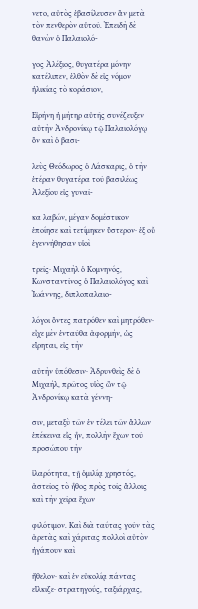νετο, αὐτὸς ἐβασίλευσεν ἂν μετὰ τὸν πενθερὸν αὑτοῦ. Ἐπειδὴ δὲ θανὼν ὁ Παλαιολό-

γος Ἀλέξιος, θυγατέρα μόνην κατέλιπεν, ἐλθὸν δὲ εἰς νόμον ἡλικίας τὸ κοράσιον,

Εἰρήνη ἡ μήτηρ αὐτῆς συνέζευξεν αὐτὴν Ἀνδρονίκῳ τῷ Παλαιολόγῳ ὃν καὶ ὁ βασι-

λεὺς Θεόδωρος ὁ Λάσκαρις, ὁ τὴν ἑτέραν θυγατέρα τοῦ βασιλέως Ἀλεξίου εἰς γυναῖ-

κα λαβών, μέγαν δομέστικον ἐποίησε καὶ τετίμηκεν ὕστερον· ἐξ οὗ ἐγεννήθησαν υἱοὶ

τρεῖς· Μιχαὴλ ὁ Κομνηνός, Κωνσταντῖνος ὁ Παλαιολόγος καὶ Ἰωάννης, διπλοπαλαιο-

λόγοι ὄντες πατρόθεν καὶ μητρόθεν· εἶχε μὲν ἐνταῦθα ἀφορμήν, ὡς εἴρηται, εἰς τὴν

αὐτὴν ὑπόθεσιν· Ἁδρυνθεὶς δὲ ὁ Μιχαήλ, πρῶτος υἱὸς ὢν τῷ Ἀνδρονίκῳ κατὰ γέννη-

σιν, μεταξὺ τῶν ἐν τέλει τῶν ἄλλων ἐπέκεινα εἷς ἦν, πολλὴν ἔχων τοῦ προσώπου τὴν

ἱλαρότητα, τῇ ὁμιλίᾳ χρηστός, ἀστεῖος τὸ ἦθος πρὸς τοῖς ἄλλοις καὶ τὴν χεῖρα ἔχων

φιλότιμον. Καὶ διὰ ταύτας γοῦν τὰς ἀρετὰς καὶ χάριτας πολλοὶ αὐτὸν ἠγάπουν καὶ

ἤθελον· καὶ ἐν εὐκολίᾳ πάντας εἵλκιζε· στρατηγούς, ταξιάρχας,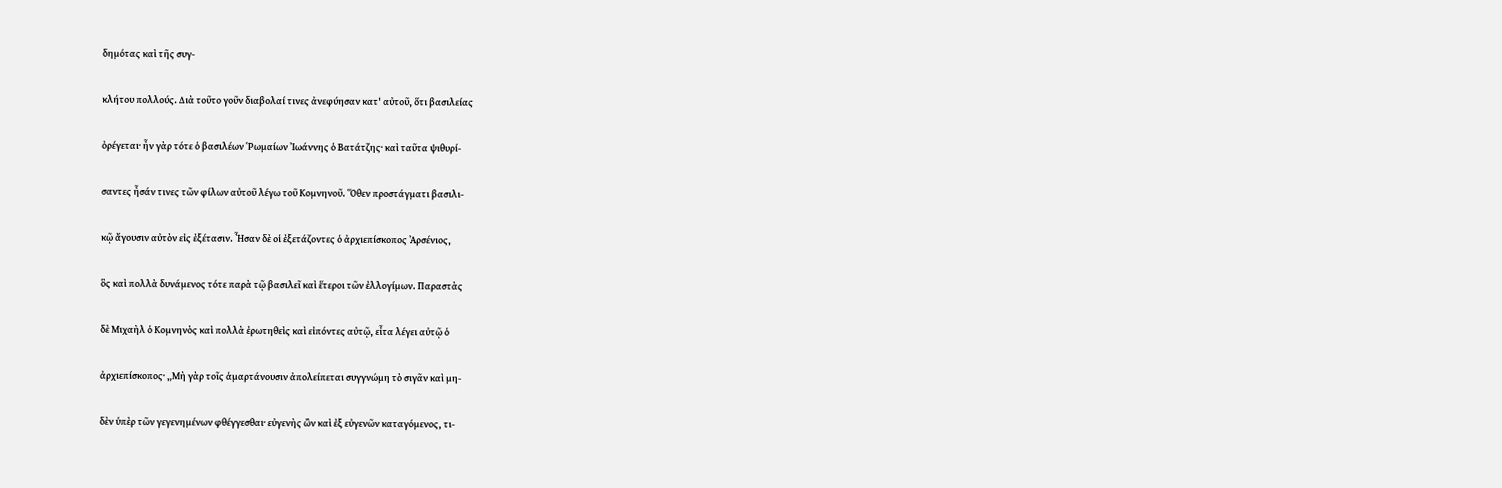δημότας καὶ τῆς συγ-

κλήτου πολλούς. Διὰ τοῦτο γοῦν διαβολαί τινες ἀνεφύησαν κατ' αὐτοῦ, ὅτι βασιλείας

ὀρέγεται· ἦν γὰρ τότε ὁ βασιλέων Ῥωμαίων Ἰωάννης ὁ Βατάτζης· καὶ ταῦτα ψιθυρί-

σαντες ἦσάν τινες τῶν φίλων αὐτοῦ λέγω τοῦ Κομνηνοῦ. Ὅθεν προστάγματι βασιλι-

κῷ ἄγουσιν αὐτὸν εἰς ἐξέτασιν. Ἦσαν δὲ οἱ ἐξετάζοντες ὁ ἀρχιεπίσκοπος Ἀρσένιος,

ὃς καὶ πολλὰ δυνάμενος τότε παρὰ τῷ βασιλεῖ καὶ ἕτεροι τῶν ἐλλογίμων. Παραστὰς

δὲ Μιχαὴλ ὁ Κομνηνὸς καὶ πολλὰ ἐρωτηθεὶς καὶ εἰπόντες αὐτῷ, εἶτα λέγει αὐτῷ ὁ

ἀρχιεπίσκοπος· „Μὴ γὰρ τοῖς ἁμαρτάνουσιν ἀπολείπεται συγγνώμη τὸ σιγᾶν καὶ μη-

δὲν ὑπὲρ τῶν γεγενημένων φθέγγεσθαι· εὐγενὴς ὢν καὶ ἐξ εὐγενῶν καταγόμενος, τι-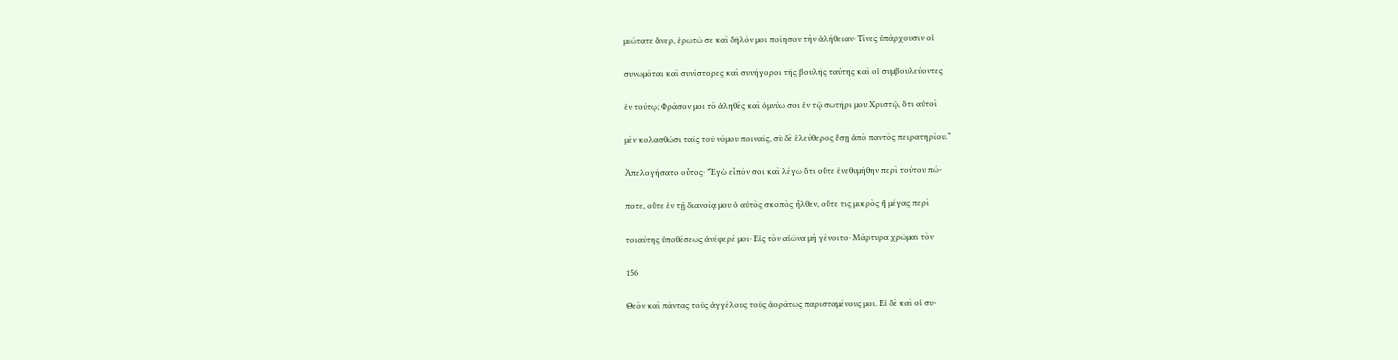μιώτατε ἄνερ, ἐρωτῶ σε καὶ δῆλόν μοι ποίησον τὴν ἀλήθειαν· Τίνες ὑπάρχουσιν οἱ

συνωμόται καὶ συνίστορες καὶ συνήγοροι τῆς βουλῆς ταύτης καὶ οἱ συμβουλεύοντες

ἐν τούτῳ; Φράσον μοι τὸ ἀληθὲς καὶ ὀμνύω σοι ἐν τῷ σωτῆρι μου Χριστῷ, ὅτι αὐτοὶ

μὲν κολασθῶσι ταῖς τοῦ νόμου ποιναῖς, σὺ δὲ ἐλεύθερος ἔσῃ ἀπὸ παντὸς πειρατηρίου.“

Ἀπελογήσατο οὖτος· ”Ἐγὼ εἶπόν σοι καὶ λέγω ὅτι οὔτε ἐνεθυμήθην περὶ τούτου πώ-

ποτε, οὔτε ἐν τῇ διανοίᾳ μου ὁ αὐτὸς σκοπὸς ἦλθεν, οὔτε τις μικρὸς ἢ μέγας περὶ

τοιαύτης ὑποθέσεως ἀνέφερέ μοι· Εἰς τὸν αἰῶνα μὴ γένοιτο· Μάρτυρα χρῶμαι τὸν

156

Θεὸν καὶ πάντας τοὺς ἀγγέλους τοὺς ἀοράτως παρισταμένους μοι. Εἰ δὲ καὶ οἱ συ-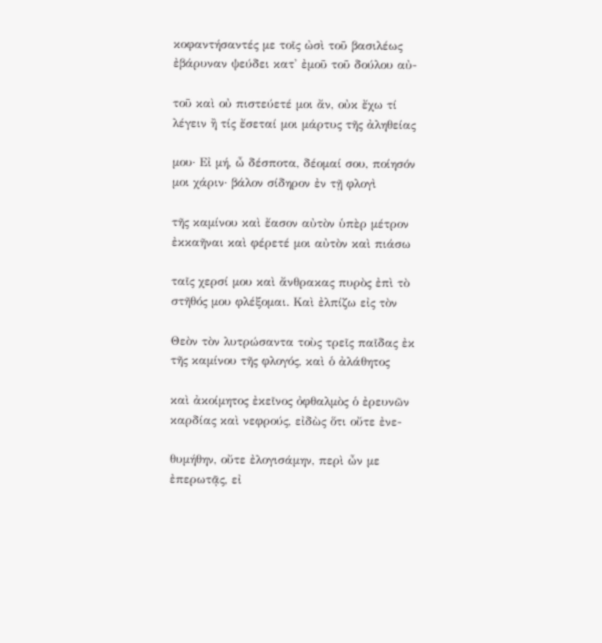κοφαντήσαντές με τοῖς ὠσὶ τοῦ βασιλέως ἐβάρυναν ψεύδει κατ' ἐμοῦ τοῦ δούλου αὐ-

τοῦ καὶ οὐ πιστεύετέ μοι ἄν, οὐκ ἔχω τί λέγειν ἢ τίς ἔσεταί μοι μάρτυς τῆς ἀληθείας

μου· Εἰ μή, ὦ δέσποτα, δέομαί σου, ποίησόν μοι χάριν· βάλον σίδηρον ἐν τῇ φλογὶ

τῆς καμίνου καὶ ἔασον αὐτὸν ὑπὲρ μέτρον ἐκκαῆναι καὶ φέρετέ μοι αὐτὸν καὶ πιάσω

ταῖς χερσί μου καὶ ἄνθρακας πυρὸς ἐπὶ τὸ στῆθός μου φλέξομαι. Καὶ ἐλπίζω εἰς τὸν

Θεὸν τὸν λυτρώσαντα τοὺς τρεῖς παῖδας ἐκ τῆς καμίνου τῆς φλογός, καὶ ὁ ἀλάθητος

καὶ ἀκοίμητος ἐκεῖνος ὀφθαλμὸς ὁ ἐρευνῶν καρδίας καὶ νεφρούς, εἰδὼς ὅτι οὔτε ἐνε-

θυμήθην, οὔτε ἐλογισάμην, περὶ ὦν με ἐπερωτᾷς, εἰ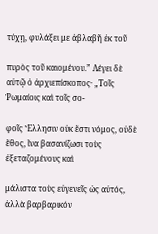τύχῃ, φυλάξει με ἀβλαβῆ ἐκ τοῦ

πυρὸς τοῦ καιομένου.” Λέγει δὲ αὐτῷ ὁ ἀρχιεπίσκοπος· „Τοῖς Ῥωμαίοις καὶ τοῖς σο-

φοῖς Ἕλλησιν οὐκ ἔστι νόμος, οὐδὲ ἔθος, ἵνα βασανίζωσι τοὺς ἐξεταζομένους καὶ

μάλιστα τοὺς εὐγενεῖς ὡς αὐτός, ἀλλὰ βαρβαρικόν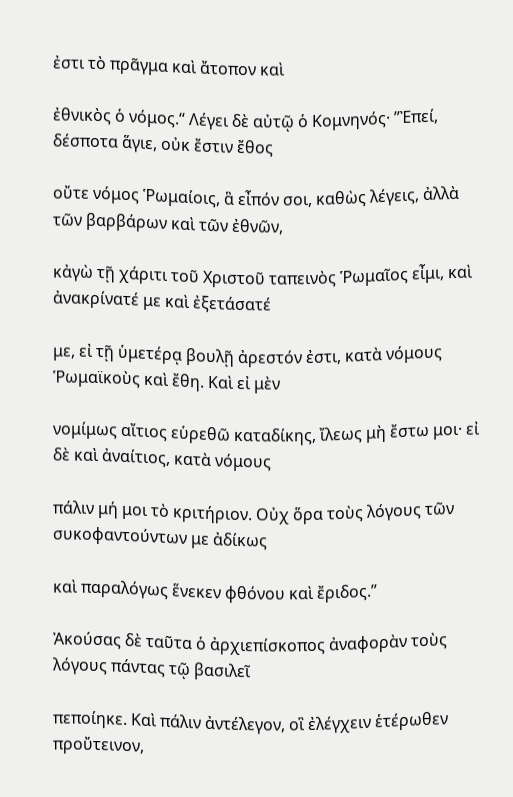ἐστι τὸ πρᾶγμα καὶ ἄτοπον καὶ

ἐθνικὸς ὁ νόμος.“ Λέγει δὲ αὐτῷ ὁ Κομνηνός· ”Ἐπεί, δέσποτα ἅγιε, οὐκ ἔστιν ἔθος

οὔτε νόμος Ῥωμαίοις, ἃ εἶπόν σοι, καθὼς λέγεις, ἀλλὰ τῶν βαρβάρων καὶ τῶν ἐθνῶν,

κἀγὼ τῇ χάριτι τοῦ Χριστοῦ ταπεινὸς Ῥωμαῖος εἶμι, καὶ ἀνακρίνατέ με καὶ ἐξετάσατέ

με, εἰ τῇ ὑμετέρᾳ βουλῇ ἀρεστόν ἐστι, κατὰ νόμους Ῥωμαϊκοὺς καὶ ἔθη. Καὶ εἰ μὲν

νομίμως αἴτιος εὑρεθῶ καταδίκης, ἴλεως μὴ ἔστω μοι· εἰ δὲ καὶ ἀναίτιος, κατὰ νόμους

πάλιν μή μοι τὸ κριτήριον. Οὐχ ὅρα τοὺς λόγους τῶν συκοφαντούντων με ἀδίκως

καὶ παραλόγως ἕνεκεν φθόνου καὶ ἔριδος.”

Ἀκούσας δὲ ταῦτα ὁ ἀρχιεπίσκοπος ἀναφορὰν τοὺς λόγους πάντας τῷ βασιλεῖ

πεποίηκε. Καὶ πάλιν ἀντέλεγον, οἳ ἐλέγχειν ἑτέρωθεν προὔτεινον,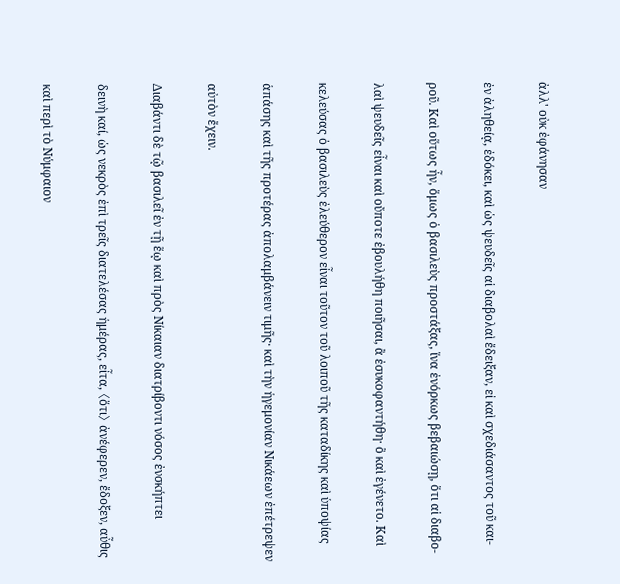ἀλλ' οὐκ ἐφάνησαν

ἐν ἀληθείᾳ, ἐδόκει, καὶ ὡς ψευδεῖς αἱ διαβολαὶ ἔδειξαν, εἰ καὶ σχεδιάσαντος τοῦ και-

ροῦ. Καὶ οὕτως ἦν, ὅμως ὁ βασιλεὺς προστάξας, ἵνα ἐνόρκως βεβαιώσῃ, ὅτι αἱ διαβο-

λαὶ ψευδεῖς εἶναι καὶ οὔποτε ἐβουλήθη ποιῆσαι, ἂ ἐσυκοφαντήθη· ὃ καὶ ἐγένετο. Καὶ

κελεύσας ὁ βασιλεὺς ἐλεύθερον εἶναι τοῦτον τοῦ λοιποῦ τῆς καταδίκης καὶ ὑποψίας

ἁπάσης καὶ τῆς προτέρας ἀπολαμβάνειν τιμῆς· καὶ τὴν ἡγεμονίαν Νικάεων ἐπέτρεψεν

αὐτὸν ἔχειν.

Διαβάντι δὲ τῷ βασιλεῖ ἐν τῇ ἕῳ καὶ πρὸς Νίκαιαν διατρίβοντι νόσος ἐνσκήπτει

δεινὴ καί, ὡς νεκρὸς ἐπὶ τρεῖς διατελέσας ἡμέρας, εἶτα, 〈ὅτι〉 ἀνέφερεν, ἔδοξεν, αὖθις

καὶ περὶ τὸ Νύμφαιον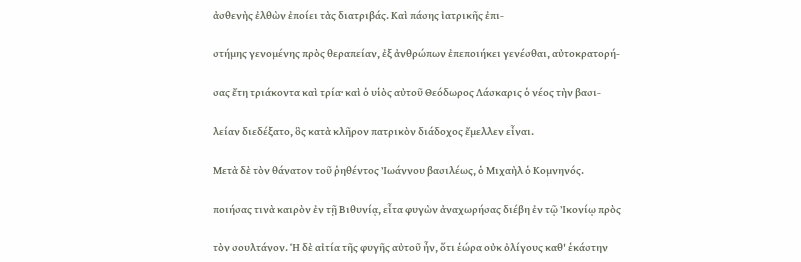ἀσθενὴς ἐλθὼν ἐποίει τὰς διατριβάς. Καὶ πάσης ἰατρικῆς ἐπι-

στήμης γενομένης πρὸς θεραπείαν, ἐξ ἀνθρώπων ἐπεποιήκει γενέσθαι, αὐτοκρατορή-

σας ἔτη τριάκοντα καὶ τρία· καὶ ὁ υἱὸς αὐτοῦ Θεόδωρος Λάσκαρις ὁ νέος τὴν βασι-

λείαν διεδέξατο, ὃς κατὰ κλῆρον πατρικὸν διάδοχος ἔμελλεν εἶναι.

Μετὰ δὲ τὸν θάνατον τοῦ ῥηθέντος Ἰωάννου βασιλέως, ὁ Μιχαὴλ ὁ Κομνηνός.

ποιήσας τινὰ καιρὸν ἐν τῇ Βιθυνίᾳ, εἶτα φυγὼν ἀναχωρήσας διέβη ἐν τῷ Ἰκονίῳ πρὸς

τὸν σουλτάνον. Ἡ δὲ αἰτία τῆς φυγῆς αὐτοῦ ἦν, ὅτι ἑώρα οὐκ ὀλίγους καθ' ἑκάστην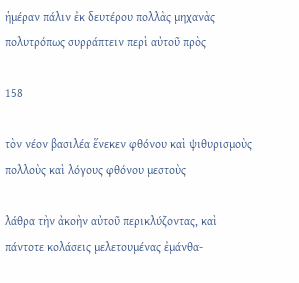ἡμέραν πάλιν ἐκ δευτέρου πολλὰς μηχανὰς πολυτρόπως συρράπτειν περὶ αὐτοῦ πρὸς

158

τὸν νέον βασιλέα ἕνεκεν φθόνου καὶ ψιθυρισμοὺς πολλοὺς καὶ λόγους φθόνου μεστοὺς

λάθρα τὴν ἀκοὴν αὐτοῦ περικλύζοντας, καὶ πάντοτε κολάσεις μελετουμένας ἐμάνθα-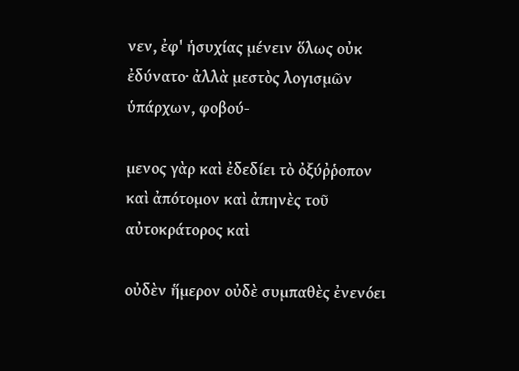νεν, ἐφ' ἡσυχίας μένειν ὅλως οὐκ ἐδύνατο· ἀλλὰ μεστὸς λογισμῶν ὑπάρχων, φοβού-

μενος γὰρ καὶ ἐδεδίει τὸ ὀξύῤῥοπον καὶ ἀπότομον καὶ ἀπηνὲς τοῦ αὐτοκράτορος καὶ

οὐδὲν ἥμερον οὐδὲ συμπαθὲς ἐνενόει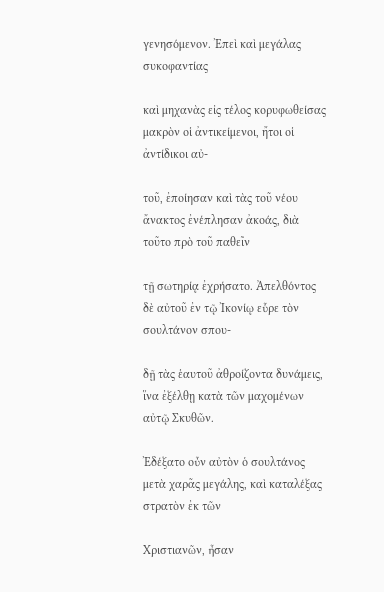γενησόμενον. Ἐπεὶ καὶ μεγάλας συκοφαντίας

καὶ μηχανὰς εἰς τέλος κορυφωθείσας μακρὸν οἱ ἀντικείμενοι, ἤτοι οἱ ἀντίδικοι αὐ-

τοῦ, ἐποίησαν καὶ τὰς τοῦ νέου ἄνακτος ἐνέπλησαν ἀκοάς, διὰ τοῦτο πρὸ τοῦ παθεῖν

τῇ σωτηρίᾳ ἐχρήσατο. Ἀπελθόντος δὲ αὐτοῦ ἐν τῷ Ἰκονίῳ εὗρε τὸν σουλτάνον σπου-

δῇ τὰς ἑαυτοῦ ἀθροίζοντα δυνάμεις, ἵνα ἐξέλθῃ κατὰ τῶν μαχομένων αὐτῷ Σκυθῶν.

Ἐδέξατο οὖν αὐτὸν ὁ σουλτάνος μετὰ χαρᾶς μεγάλης, καὶ καταλέξας στρατὸν ἐκ τῶν

Χριστιανῶν, ἦσαν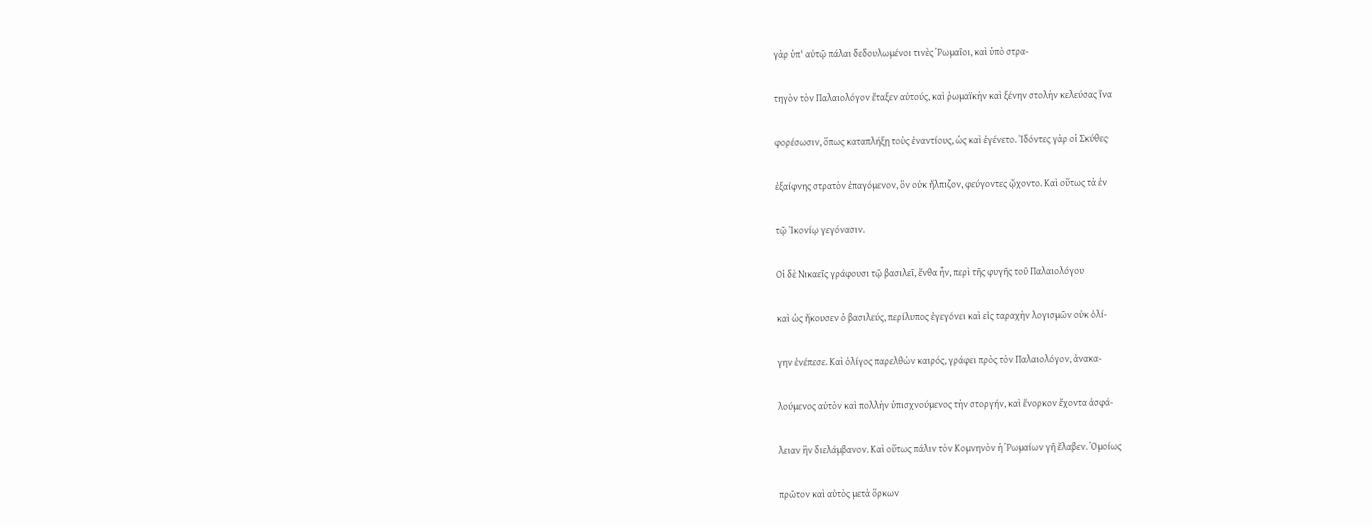γὰρ ὑπ' αὐτῷ πάλαι δεδουλωμένοι τινὲς Ῥωμαῖοι, καὶ ὑπὸ στρα-

τηγὸν τὸν Παλαιολόγον ἔταξεν αὐτούς, καὶ ῥωμαϊκὴν καὶ ξένην στολὴν κελεύσας ἴνα

φορέσωσιν, ὅπως καταπλήξῃ τοὺς ἐναντίους, ὡς καὶ ἐγένετο. Ἰδόντες γὰρ οἱ Σκύθες·

ἐξαίφνης στρατὸν ἐπαγόμενον, ὃν οὐκ ἤλπιζον, φεύγοντες ᾤχοντο. Καὶ οὕτως τὰ ἐν

τῷ Ἰκονίῳ γεγόνασιν.

Οἱ δὲ Νικαεῖς γράφουσι τῷ βασιλεῖ, ἔνθα ἦν, περὶ τῆς φυγῆς τοῦ Παλαιολόγου

καὶ ὡς ἤκουσεν ὁ βασιλεύς, περίλυπος ἐγεγόνει καὶ εἰς ταραχὴν λογισμῶν οὐκ ὀλί-

γην ἐνέπεσε. Καὶ ὀλίγος παρελθὼν καιρός, γράφει πρὸς τὸν Παλαιολόγον, ἀνακα-

λούμενος αὐτὸν καὶ πολλὴν ὑπισχνούμενος τὴν στοργήν, καὶ ἔνορκον ἔχοντα ἀσφά-

λειαν ἣν διελάμβανον. Καὶ οὕτως πάλιν τὸν Κομνηνὸν ἡ Ῥωμαίων γῆ ἔλαβεν. Ὁμοίως

πρῶτον καὶ αὐτὸς μετὰ ὅρκων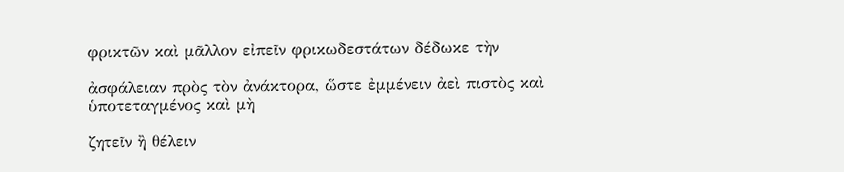φρικτῶν καὶ μᾶλλον εἰπεῖν φρικωδεστάτων δέδωκε τὴν

ἀσφάλειαν πρὸς τὸν ἀνάκτορα, ὥστε ἐμμένειν ἀεὶ πιστὸς καὶ ὑποτεταγμένος καὶ μὴ

ζητεῖν ἢ θέλειν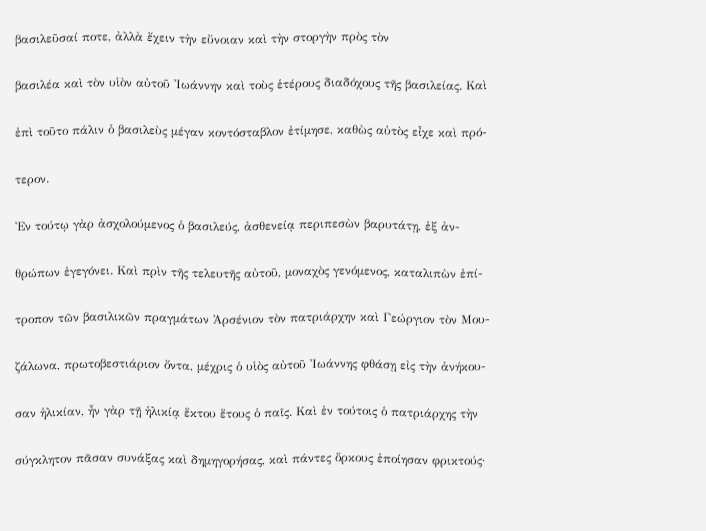βασιλεῦσαί ποτε, ἀλλὰ ἔχειν τὴν εὔνοιαν καὶ τὴν στοργὴν πρὸς τὸν

βασιλέα καὶ τὸν υἱὸν αὐτοῦ Ἰωάννην καὶ τοὺς ἑτέρους διαδόχους τῆς βασιλείας. Καὶ

ἐπὶ τοῦτο πάλιν ὁ βασιλεὺς μέγαν κοντόσταβλον ἐτίμησε, καθὼς αὐτὸς εἶχε καὶ πρό-

τερον.

Ἐν τούτῳ γὰρ ἀσχολούμενος ὁ βασιλεύς, ἀσθενείᾳ περιπεσὼν βαρυτάτῃ, ἐξ ἀν-

θρώπων ἐγεγόνει. Καὶ πρὶν τῆς τελευτῆς αὐτοῦ, μοναχὸς γενόμενος, καταλιπὼν ἐπί-

τροπον τῶν βασιλικῶν πραγμάτων Ἀρσένιον τὸν πατριάρχην καὶ Γεώργιον τὸν Μου-

ζάλωνα, πρωτοβεστιάριον ὄντα, μέχρις ὁ υἱὸς αὐτοῦ Ἰωάννης φθάσῃ εἰς τὴν ἀνήκου-

σαν ἡλικίαν, ἦν γὰρ τῇ ἡλικίᾳ ἕκτου ἕτους ὁ παῖς. Καὶ ἐν τούτοις ὁ πατριάρχης τὴν

σύγκλητον πᾶσαν συνάξας καὶ δημηγορήσας, καὶ πάντες ὅρκους ἐποίησαν φρικτούς·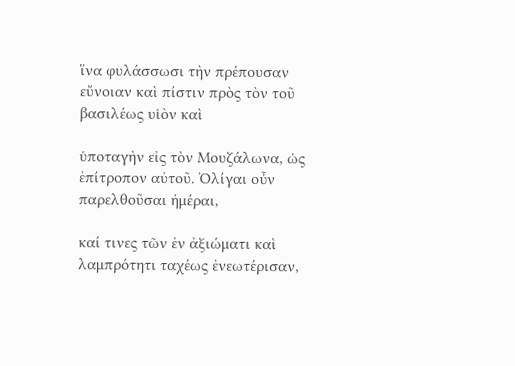ἵνα φυλάσσωσι τὴν πρέπουσαν εὔνοιαν καὶ πίστιν πρὸς τὸν τοῦ βασιλέως υἱὸν καὶ

ὑποταγὴν εἰς τὸν Μουζάλωνα, ὡς ἐπίτροπον αὐτοῦ. Ὀλίγαι οὖν παρελθοῦσαι ἡμέραι,

καί τινες τῶν ἐν ἀξιώματι καὶ λαμπρότητι ταχέως ἐνεωτέρισαν,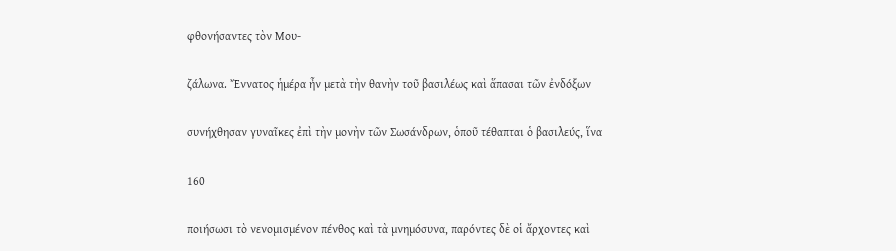φθονήσαντες τὸν Μου-

ζάλωνα. Ἔννατος ἡμέρα ἦν μετὰ τὴν θανὴν τοῦ βασιλέως καὶ ἅπασαι τῶν ἐνδόξων

συνήχθησαν γυναῖκες ἐπὶ τὴν μονὴν τῶν Σωσάνδρων, ὁποῦ τέθαπται ὁ βασιλεύς, ἵνα

160

ποιήσωσι τὸ νενομισμένον πένθος καὶ τὰ μνημόσυνα, παρόντες δὲ οἱ ἄρχοντες καὶ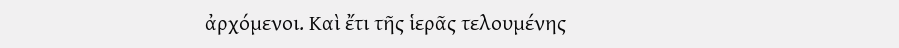ἀρχόμενοι. Καὶ ἔτι τῆς ἱερᾶς τελουμένης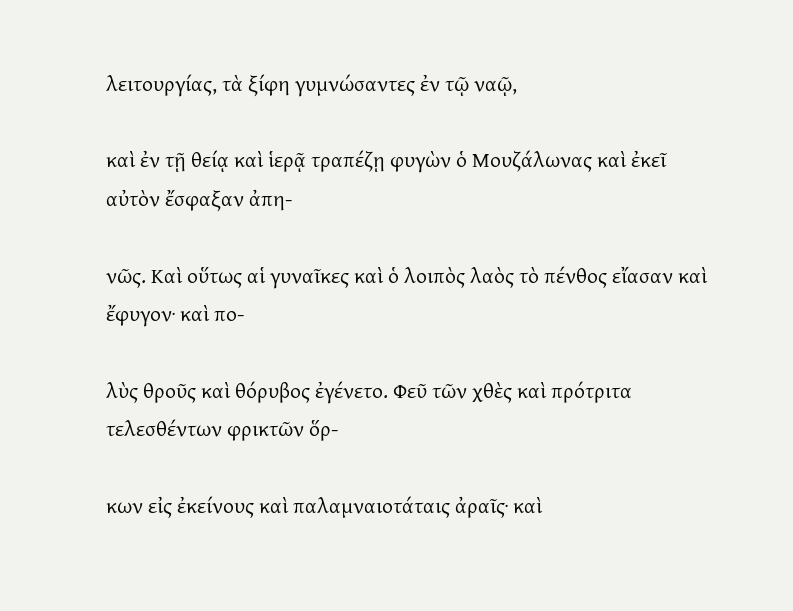λειτουργίας, τὰ ξίφη γυμνώσαντες ἐν τῷ ναῷ,

καὶ ἐν τῇ θείᾳ καὶ ἱερᾷ τραπέζῃ φυγὼν ὁ Μουζάλωνας καὶ ἐκεῖ αὐτὸν ἔσφαξαν ἀπη-

νῶς. Καὶ οὕτως αἱ γυναῖκες καὶ ὁ λοιπὸς λαὸς τὸ πένθος εἴασαν καὶ ἔφυγον· καὶ πο-

λὺς θροῦς καὶ θόρυβος ἐγένετο. Φεῦ τῶν χθὲς καὶ πρότριτα τελεσθέντων φρικτῶν ὅρ-

κων εἰς ἐκείνους καὶ παλαμναιοτάταις ἀραῖς· καὶ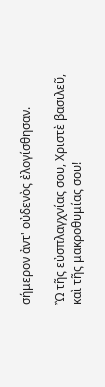σήμερον ἀντ' οὐδενὸς ἐλογίσθησαν.

Ὢ τῆς εὐσπλαγχνίας σου, Χριστὲ βασιλεῦ, καὶ τῆς μακροθυμίας σου!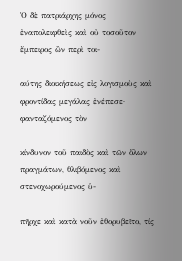Ὁ δὲ πατριάρχης μόνος ἐναπολειφθεὶς καὶ οὐ τοσοῦτον ἔμπειρος ὢν περὶ τοι-

αύτης διοικήσεως εἰς λογισμοὺς καὶ φροντίδας μεγάλας ἐνέπεσε· φανταζόμενος τὸν

κίνδυνον τοῦ παιδὸς καὶ τῶν ὅλων πραγμάτων, θλιβόμενος καὶ στενοχωρούμενος ὑ-

πῆρχε καὶ κατὰ νοῦν ἐθορυβεῖτο, τίς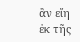ἂν εἴη ἐκ τῆς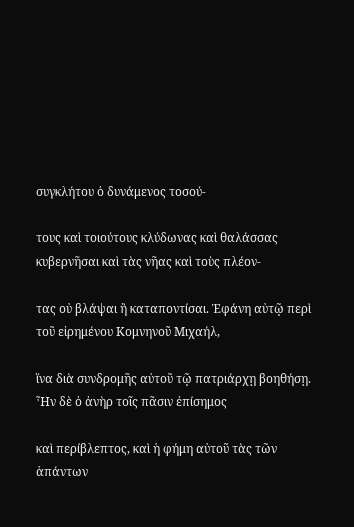συγκλήτου ὁ δυνάμενος τοσού-

τους καὶ τοιούτους κλύδωνας καὶ θαλάσσας κυβερνῆσαι καὶ τὰς νῆας καὶ τοὺς πλέον-

τας οὐ βλάψαι ἢ καταποντίσαι. Ἐφάνη αὐτῷ περὶ τοῦ εἰρημένου Κομνηνοῦ Μιχαήλ,

ἵνα διὰ συνδρομῆς αὐτοῦ τῷ πατριάρχῃ βοηθήσῃ. Ἦν δὲ ὁ ἀνὴρ τοῖς πᾶσιν ἐπίσημος

καὶ περίβλεπτος, καὶ ἡ φήμη αὐτοῦ τὰς τῶν ἁπάντων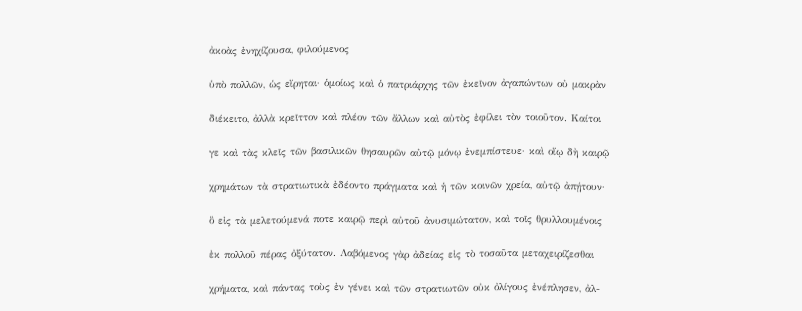ἀκοὰς ἐνηχίζουσα, φιλούμενος

ὑπὸ πολλῶν, ὡς εἴρηται· ὁμοίως καὶ ὁ πατριάρχης τῶν ἐκεῖνον ἀγαπώντων οὐ μακρὰν

διέκειτο, ἀλλὰ κρεῖττον καὶ πλέον τῶν ἄλλων καὶ αὐτὸς ἐφίλει τὸν τοιοῦτον. Καίτοι

γε καὶ τὰς κλεῖς τῶν βασιλικῶν θησαυρῶν αὐτῷ μόνῳ ἐνεμπίστευε· καὶ οἵῳ δὴ καιρῷ

χρημάτων τὰ στρατιωτικὰ ἐδέοντο πράγματα καὶ ἡ τῶν κοινῶν χρεία, αὐτῷ ἀπῄτουν·

ὃ εἰς τὰ μελετούμενά ποτε καιρῷ περὶ αὐτοῦ ἀνυσιμώτατον, καὶ τοῖς θρυλλουμένοις

ἐκ πολλοῦ πέρας ὀξύτατον. Λαβόμενος γὰρ ἀδείας εἰς τὸ τοσαῦτα μεταχειρίζεσθαι

χρήματα, καὶ πάντας τοὺς ἐν γένει καὶ τῶν στρατιωτῶν οὐκ ὀλίγους ἐνέπλησεν, ἀλ-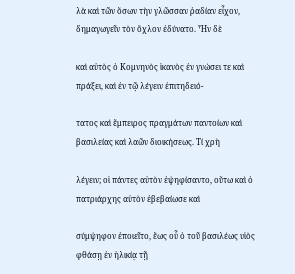λὰ καὶ τῶν ὅσων τὴν γλῶσσαν ῥαδίαν εἶχον, δημαγωγεῖν τὸν ὄχλον ἐδύνατο. Ἦν δὲ

καὶ αὐτὸς ὁ Κομνηνὸς ἱκανὸς ἐν γνώσει τε καὶ πράξει, καὶ ἐν τῷ λέγειν ἐπιτηδειό-

τατος καὶ ἔμπειρος πραγμάτων παντοίων καὶ βασιλείας καὶ λαῶν διοικήσεως. Τί χρὴ

λέγειν; οἱ πάντες αὐτὸν ἐψηφίσαντο, οὕτω καὶ ὁ πατριάρχης αὐτὸν ἐβεβαίωσε καὶ

σύμψηφον ἐποιεῖτο, ἕως οὗ ὁ τοῦ βασιλέως υἱὸς φθάσῃ ἐν ἡλικίᾳ τῇ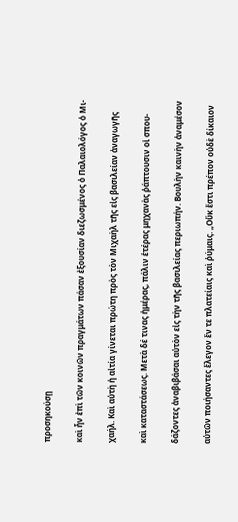προσηκούσῃ

καὶ ἦν ἐπὶ τῶν κοινῶν πραγμάτων πάσαν ἐξουσίαν διεζωσμένος ὁ Παλαιολόγος ὁ Μι-

χαήλ. Καὶ αὐτὴ ἡ αἰτία γίνεται πρώτη πρὸς τὸν Μιχαὴλ τῆς εἰς βασιλείαν ἀναγωγῆς

καὶ καταστάσεως. Μετὰ δέ τινας ἡμέρας, πάλιν ἑτέρας μηχανὰς ῥάπτουσιν οἱ σπου-

δάζοντες ἀναβιβάσαι αὐτὸν εἰς τὴν τῆς βασιλείας περιωπήν. Βουλὴν καινὴν ἀναμέσον

αὐτῶν ποιήσαντες ἔλεγον ἔν τε πλατείαις καὶ ῥύμαις. „Οὔκ ἔστι πρέπον οὐδὲ δίκαιον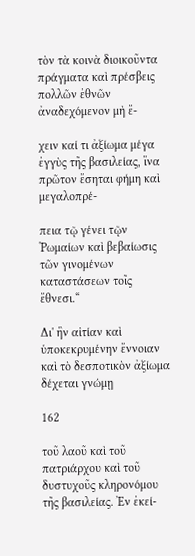τὸν τὰ κοινὰ διοικοῦντα πράγματα καὶ πρέσβεις πολλῶν ἐθνῶν ἀναδεχόμενον μὴ ἔ-

χειν καί τι ἀξίωμα μέγα ἐγγὺς τῆς βασιλείας, ἵνα πρῶτον ἔσηται φήμη καὶ μεγαλοπρέ-

πεια τῷ γένει τῷν Ῥωμαίων καὶ βεβαίωσις τῶν γινομένων καταστάσεων τοῖς ἔθνεσι.“

Δι' ἣν αἰτίαν καὶ ὑποκεκρυμένην ἔννοιαν καὶ τὸ δεσποτικὸν ἀξίωμα δέχεται γνώμῃ

162

τοῦ λαοῦ καὶ τοῦ πατριάρχου καὶ τοῦ δυστυχοῦς κληρονόμου τῆς βασιλείας. Ἐν ἐκεί-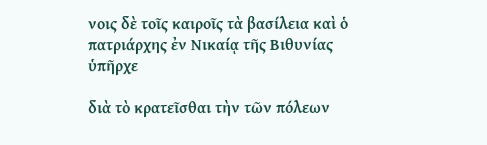νοις δὲ τοῖς καιροῖς τὰ βασίλεια καὶ ὁ πατριάρχης ἐν Νικαίᾳ τῆς Βιθυνίας ὑπῆρχε

διὰ τὸ κρατεῖσθαι τὴν τῶν πόλεων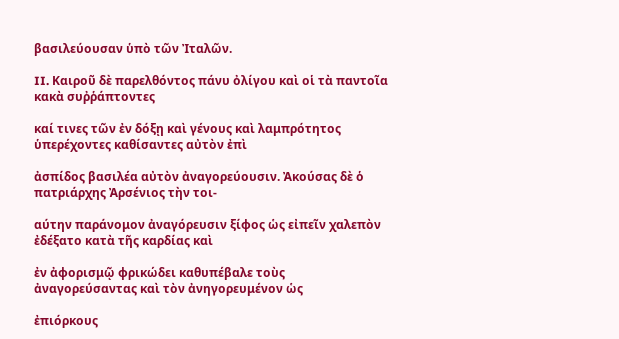βασιλεύουσαν ὑπὸ τῶν Ἰταλῶν.

II. Καιροῦ δὲ παρελθόντος πάνυ ὀλίγου καὶ οἱ τὰ παντοῖα κακὰ συῤῥάπτοντες

καί τινες τῶν ἐν δόξῃ καὶ γένους καὶ λαμπρότητος ὑπερέχοντες καθίσαντες αὐτὸν ἐπὶ

ἀσπίδος βασιλέα αὐτὸν ἀναγορεύουσιν. Ἀκούσας δὲ ὁ πατριάρχης Ἀρσένιος τὴν τοι-

αύτην παράνομον ἀναγόρευσιν ξίφος ὡς εἰπεῖν χαλεπὸν ἐδέξατο κατὰ τῆς καρδίας καὶ

ἐν ἀφορισμῷ φρικώδει καθυπέβαλε τοὺς ἀναγορεύσαντας καὶ τὸν ἀνηγορευμένον ὡς

ἐπιόρκους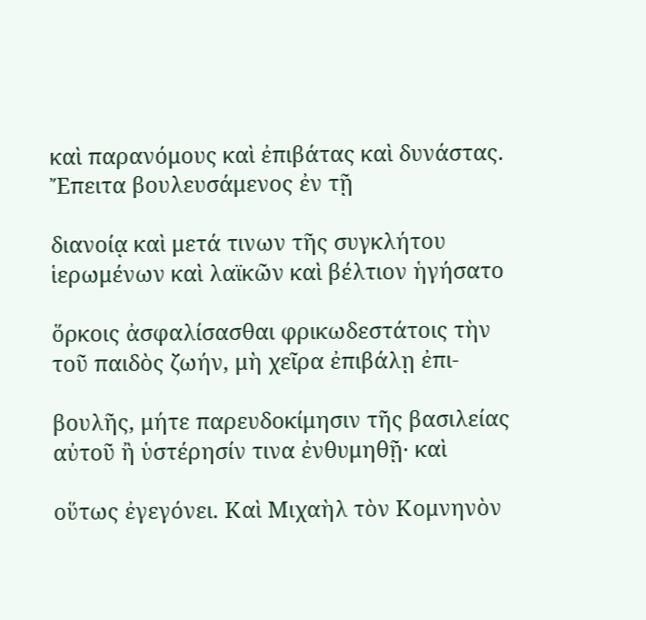καὶ παρανόμους καὶ ἐπιβάτας καὶ δυνάστας. Ἔπειτα βουλευσάμενος ἐν τῇ

διανοίᾳ καὶ μετά τινων τῆς συγκλήτου ἱερωμένων καὶ λαϊκῶν καὶ βέλτιον ἡγήσατο

ὅρκοις ἀσφαλίσασθαι φρικωδεστάτοις τὴν τοῦ παιδὸς ζωήν, μὴ χεῖρα ἐπιβάλῃ ἐπι-

βουλῆς, μήτε παρευδοκίμησιν τῆς βασιλείας αὐτοῦ ἢ ὑστέρησίν τινα ἐνθυμηθῇ· καὶ

οὕτως ἐγεγόνει. Καὶ Μιχαὴλ τὸν Κομνηνὸν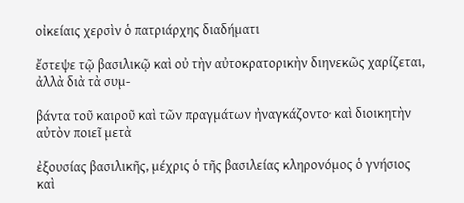οἰκείαις χερσὶν ὁ πατριάρχης διαδήματι

ἔστεψε τῷ βασιλικῷ καὶ οὐ τὴν αὐτοκρατορικὴν διηνεκῶς χαρίζεται, ἀλλὰ διὰ τὰ συμ-

βάντα τοῦ καιροῦ καὶ τῶν πραγμάτων ἠναγκάζοντο· καὶ διοικητὴν αὐτὸν ποιεῖ μετὰ

ἐξουσίας βασιλικῆς, μέχρις ὁ τῆς βασιλείας κληρονόμος ὁ γνήσιος καὶ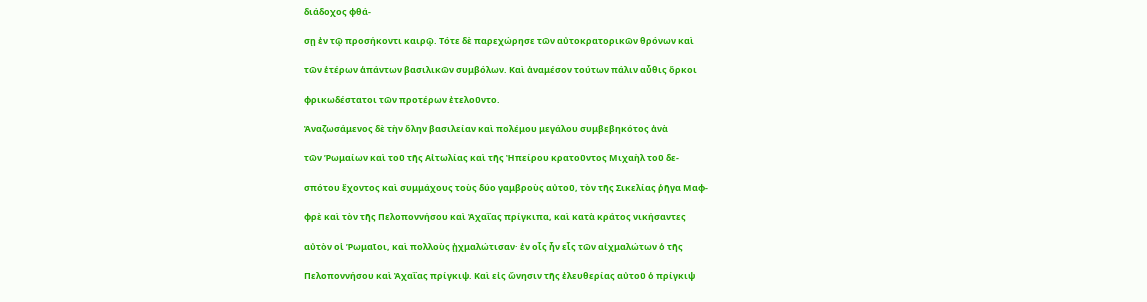διάδοχος φθά-

σῃ ἐν τῷ προσήκοντι καιρῷ. Τότε δὲ παρεχώρησε τῶν αὐτοκρατορικῶν θρόνων καὶ

τῶν ἑτέρων ἁπάντων βασιλικῶν συμβόλων. Καὶ ἀναμέσον τούτων πάλιν αὖθις ὅρκοι

φρικωδέστατοι τῶν προτέρων ἐτελοῦντο.

Ἀναζωσάμενος δὲ τὴν ὅλην βασιλείαν καὶ πολέμου μεγάλου συμβεβηκότος ἀνὰ

τῶν Ῥωμαίων καὶ τοῦ τῆς Αἰτωλίας καὶ τῆς Ἠπείρου κρατοῦντος Μιχαὴλ τοῦ δε-

σπότου ἔχοντος καὶ συμμάχους τοὺς δύο γαμβροὺς αὐτοῦ, τὸν τῆς Σικελίας ῥῆγα Μαφ-

φρὲ καὶ τὸν τῆς Πελοποννήσου καὶ Ἀχαΐας πρίγκιπα, καὶ κατὰ κράτος νικήσαντες

αὐτὸν οἱ Ῥωμαῖοι, καὶ πολλοὺς ᾐχμαλώτισαν· ἐν οἷς ἦν εἶς τῶν αἰχμαλώτων ὁ τῆς

Πελοποννήσου καὶ Ἀχαΐας πρίγκιψ. Καὶ εἰς ὤνησιν τῆς ἐλευθερίας αὐτοῦ ὁ πρίγκιψ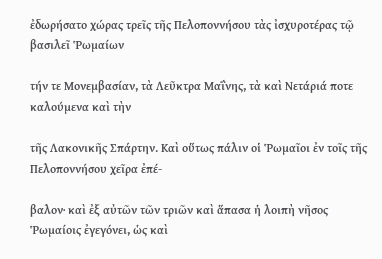ἐδωρήσατο χώρας τρεῖς τῆς Πελοποννήσου τὰς ἰσχυροτέρας τῷ βασιλεῖ Ῥωμαίων

τήν τε Μονεμβασίαν, τὰ Λεῦκτρα Μαΐνης, τὰ καὶ Νετάριά ποτε καλούμενα καὶ τὴν

τῆς Λακονικῆς Σπάρτην. Καὶ οὕτως πάλιν οἱ Ῥωμαῖοι ἐν τοῖς τῆς Πελοποννήσου χεῖρα ἐπέ-

βαλον· καὶ ἐξ αὐτῶν τῶν τριῶν καὶ ἅπασα ἡ λοιπὴ νῆσος Ῥωμαίοις ἐγεγόνει, ὡς καὶ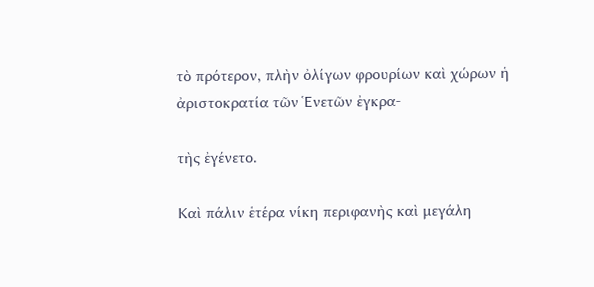τὸ πρότερον, πλὴν ὀλίγων φρουρίων καὶ χώρων ἡ ἀριστοκρατία τῶν Ἑνετῶν ἐγκρα-

τὴς ἐγένετο.

Καὶ πάλιν ἑτέρα νίκη περιφανὴς καὶ μεγάλη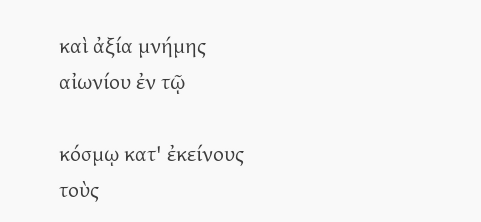καὶ ἀξία μνήμης αἰωνίου ἐν τῷ

κόσμῳ κατ' ἐκείνους τοὺς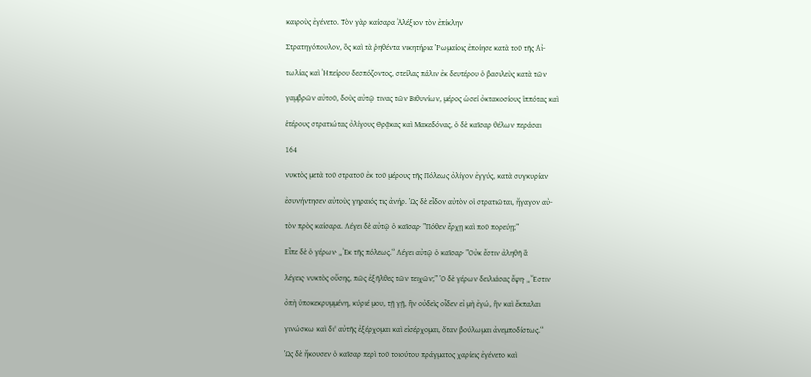καιροὺς ἐγένετο. Τὸν γὰρ καίσαρα Ἀλέξιον τὸν ἐπίκλην

Στρατηγόπουλον, ὃς καὶ τὰ ῥηθέντα νικητήρια Ῥωμαίοις ἐποίησε κατὰ τοῦ τῆς Αἰ-

τωλίας καὶ Ἠπείρου δεσπόζοντος, στείλας πάλιν ἐκ δευτέρου ὁ βασιλεὺς κατὰ τῶν

γαμβρῶν αὐτοῦ, δοὺς αὐτῷ τινας τῶν Βιθυνίων, μέρος ὡσεί ὀκτακοσίους ἱππότας καὶ

ἑτέρους στρατιώτας ὀλίγους Θρᾷκας καὶ Μακεδόνας, ὁ δὲ καῖσαρ θέλων περάσαι

164

νυκτὸς μετὰ τοῦ στρατοῦ ἐκ τοῦ μέρους τῆς Πόλεως ὀλίγον ἐγγύς, κατὰ συγκυρίαν

ἐσυνήντησεν αὐτοὺς γηραιός τις ἀνήρ. Ὡς δὲ εἶδον αὐτὸν οἱ στρατιῶται, ἤγαγον αὐ-

τὸν πρὸς καίσαρα. Λέγει δὲ αὐτῷ ὁ καῖσαρ· ”Πόθεν ἔρχῃ καὶ ποῦ πορεύῃ;”

Εἶπε δὲ ὁ γέρων· „Ἐκ τῆς πόλεως.“ Λέγει αὐτῷ ὁ καῖσαρ· ”Οὐκ ἔστιν ἀληθῆ ἃ

λέγεις· νυκτὸς οὔσης, πῶς ἐξῆλθες τῶν τειχῶν;” Ὁ δὲ γέρων δειλιάσας ἔφη· „Ἔστιν

ὀπὴ ὑποκεκρυμμένη, κύριέ μου, τῇ γῇ, ἣν οὐδεὶς οἶδεν εἰ μὴ ἐγώ, ἣν καὶ ἔκπαλαι

γινώσκω καὶ δι' αὐτῆς ἐξέρχομαι καὶ εἰσέρχομαι, ὅταν βούλωμαι ἀνεμποδίστως.“

Ὡς δὲ ἤκουσεν ὁ καῖσαρ περὶ τοῦ τοιούτου πράγματος χαρίεις ἐγένετο καὶ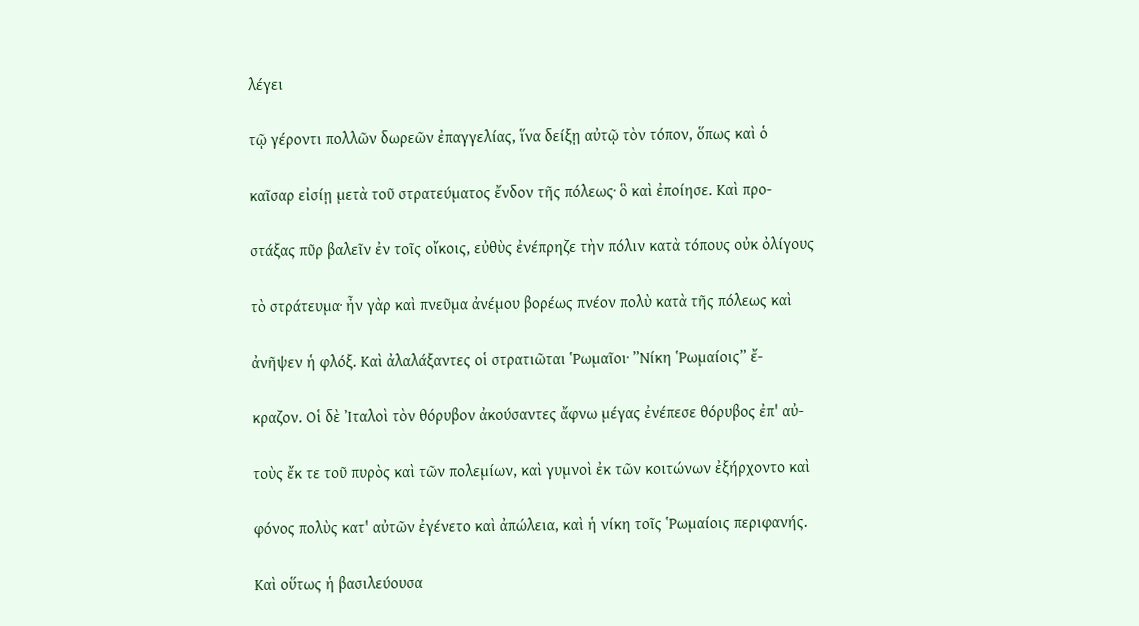λέγει

τῷ γέροντι πολλῶν δωρεῶν ἐπαγγελίας, ἵνα δείξῃ αὐτῷ τὸν τόπον, ὅπως καὶ ὁ

καῖσαρ εἰσίῃ μετὰ τοῦ στρατεύματος ἔνδον τῆς πόλεως· ὃ καὶ ἐποίησε. Καὶ προ-

στάξας πῦρ βαλεῖν ἐν τοῖς οἴκοις, εὐθὺς ἐνέπρηζε τὴν πόλιν κατὰ τόπους οὐκ ὀλίγους

τὸ στράτευμα· ἦν γὰρ καὶ πνεῦμα ἀνέμου βορέως πνέον πολὺ κατὰ τῆς πόλεως καὶ

ἀνῆψεν ἡ φλόξ. Καὶ ἀλαλάξαντες οἱ στρατιῶται Ῥωμαῖοι· ”Νίκη Ῥωμαίοις” ἔ-

κραζον. Οἱ δὲ Ἰταλοὶ τὸν θόρυβον ἀκούσαντες ἄφνω μέγας ἐνέπεσε θόρυβος ἐπ' αὐ-

τοὺς ἔκ τε τοῦ πυρὸς καὶ τῶν πολεμίων, καὶ γυμνοὶ ἐκ τῶν κοιτώνων ἐξήρχοντο καὶ

φόνος πολὺς κατ' αὐτῶν ἐγένετο καὶ ἀπώλεια, καὶ ἡ νίκη τοῖς Ῥωμαίοις περιφανής.

Καὶ οὕτως ἡ βασιλεύουσα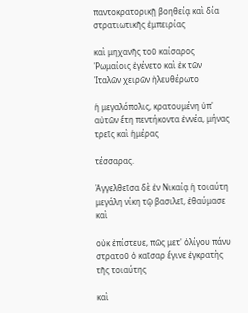παντοκρατορικῇ βοηθείᾳ καὶ δία στρατιωτικῆς ἐμπειρίας

καὶ μηχανῆς τοῦ καίσαρος Ῥωμαίοις ἐγένετο καὶ ἐκ τῶν Ἰταλῶν χειρῶν ἠλευθέρωτο

ἡ μεγαλόπολις, κρατουμένη ὑπ' αὐτῶν ἔτη πεντήκοντα ἐννέα, μήνας τρεῖς καὶ ἡμέρας

τέσσαρας.

Ἀγγελθεῖσα δὲ ἐν Νικαίᾳ ἡ τοιαύτη μεγάλη νίκη τῷ βασιλεῖ, ἐθαύμασε καὶ

οὐκ ἐπίστευε, πῶς μετ' ὀλίγου πάνυ στρατοῦ ὁ καῖσαρ ἔγινε ἐγκρατὴς τῆς τοιαύτης

καὶ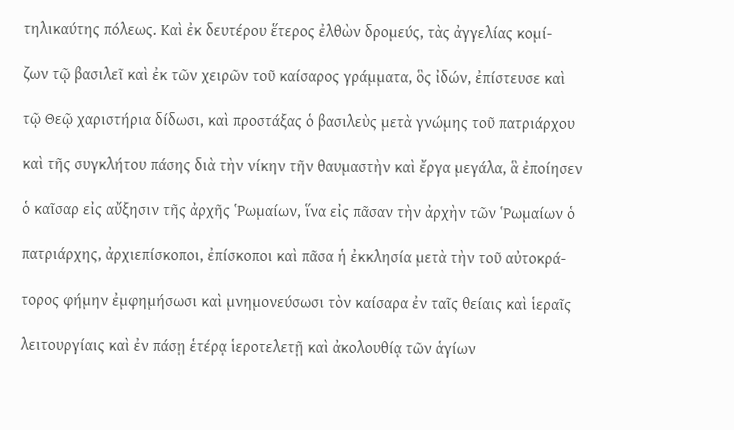τηλικαύτης πόλεως. Καὶ ἐκ δευτέρου ἕτερος ἐλθὼν δρομεύς, τὰς ἀγγελίας κομί-

ζων τῷ βασιλεῖ καὶ ἐκ τῶν χειρῶν τοῦ καίσαρος γράμματα, ὃς ἰδών, ἐπίστευσε καὶ

τῷ Θεῷ χαριστήρια δίδωσι, καὶ προστάξας ὁ βασιλεὺς μετὰ γνώμης τοῦ πατριάρχου

καὶ τῆς συγκλήτου πάσης διὰ τὴν νίκην τῆν θαυμαστὴν καὶ ἔργα μεγάλα, ἃ ἐποίησεν

ὁ καῖσαρ εἰς αὔξησιν τῆς ἀρχῆς Ῥωμαίων, ἵνα εἰς πᾶσαν τὴν ἀρχὴν τῶν Ῥωμαίων ὁ

πατριάρχης, ἀρχιεπίσκοποι, ἐπίσκοποι καὶ πᾶσα ἡ ἐκκλησία μετὰ τὴν τοῦ αὐτοκρά-

τορος φήμην ἐμφημήσωσι καὶ μνημονεύσωσι τὸν καίσαρα ἐν ταῖς θείαις καὶ ἱεραῖς

λειτουργίαις καὶ ἐν πάσῃ ἑτέρᾳ ἱεροτελετῇ καὶ ἀκολουθίᾳ τῶν ἁγίων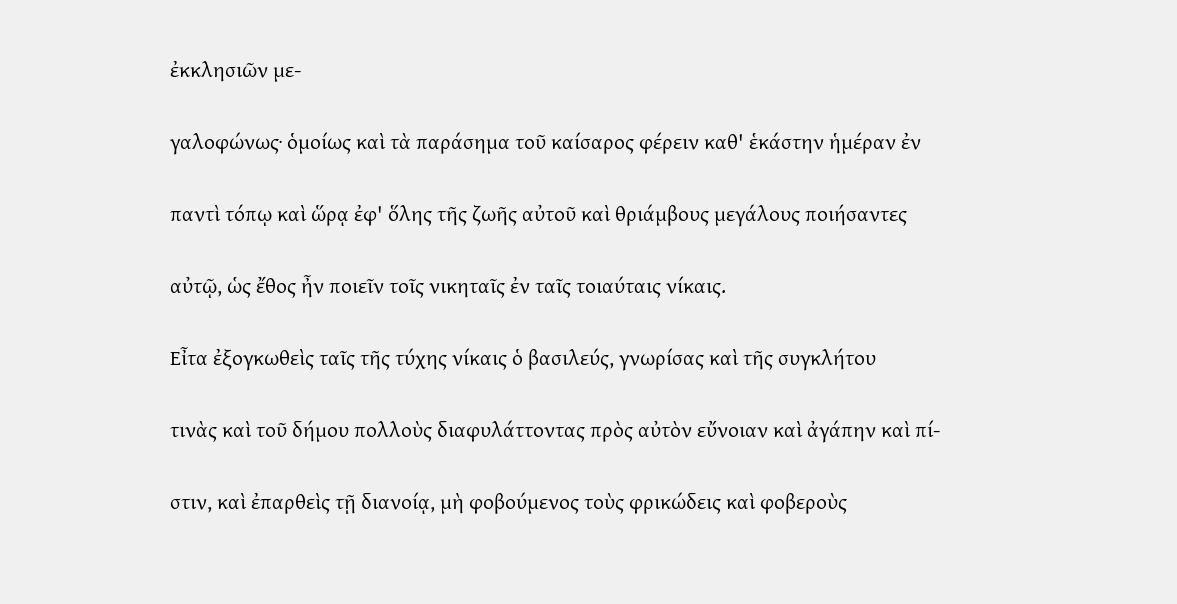ἐκκλησιῶν με-

γαλοφώνως· ὁμοίως καὶ τὰ παράσημα τοῦ καίσαρος φέρειν καθ' ἑκάστην ἡμέραν ἐν

παντὶ τόπῳ καὶ ὥρᾳ ἐφ' ὅλης τῆς ζωῆς αὐτοῦ καὶ θριάμβους μεγάλους ποιήσαντες

αὐτῷ, ὡς ἔθος ἦν ποιεῖν τοῖς νικηταῖς ἐν ταῖς τοιαύταις νίκαις.

Εἶτα ἐξογκωθεὶς ταῖς τῆς τύχης νίκαις ὁ βασιλεύς, γνωρίσας καὶ τῆς συγκλήτου

τινὰς καὶ τοῦ δήμου πολλοὺς διαφυλάττοντας πρὸς αὐτὸν εὔνοιαν καὶ ἀγάπην καὶ πί-

στιν, καὶ ἐπαρθεὶς τῇ διανοίᾳ, μὴ φοβούμενος τοὺς φρικώδεις καὶ φοβεροὺς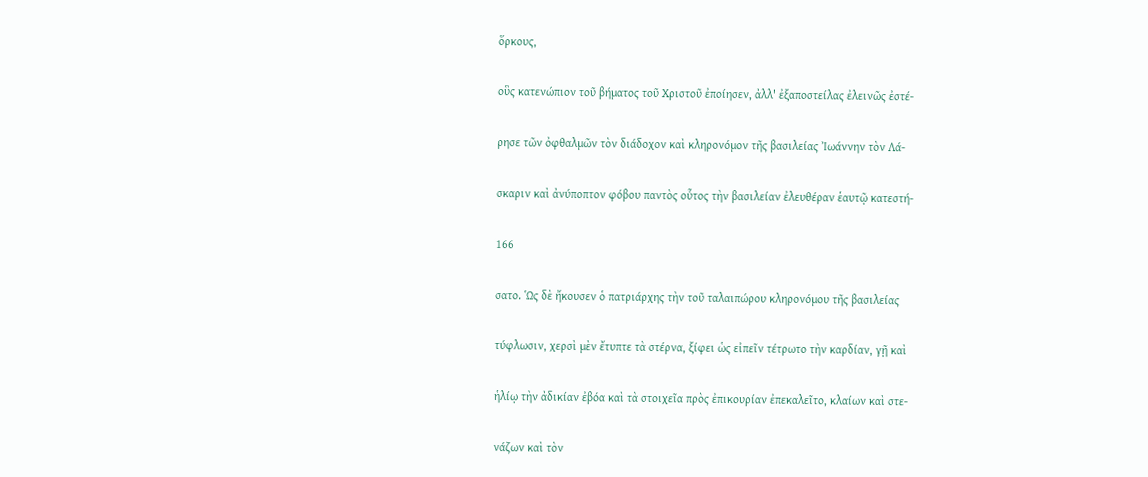ὅρκους,

οὓς κατενώπιον τοῦ βήματος τοῦ Χριστοῦ ἐποίησεν, ἀλλ' ἐξαποστείλας ἐλεινῶς ἐστέ-

ρησε τῶν ὀφθαλμῶν τὸν διάδοχον καὶ κληρονόμον τῆς βασιλείας Ἰωάννην τὸν Λά-

σκαριν καὶ ἀνύποπτον φόβου παντὸς οὗτος τὴν βασιλείαν ἐλευθέραν ἑαυτῷ κατεστή-

166

σατο. Ὡς δὲ ἤκουσεν ὁ πατριάρχης τὴν τοῦ ταλαιπώρου κληρονόμου τῆς βασιλείας

τύφλωσιν, χερσὶ μὲν ἔτυπτε τὰ στέρνα, ξίφει ὡς εἰπεῖν τέτρωτο τὴν καρδίαν, γῇ καὶ

ἡλίῳ τὴν ἀδικίαν ἐβόα καὶ τὰ στοιχεῖα πρὸς ἐπικουρίαν ἐπεκαλεῖτο, κλαίων καὶ στε-

νάζων καὶ τὸν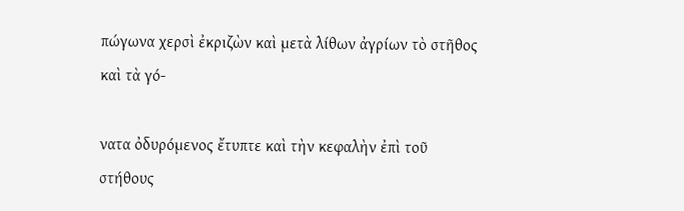πώγωνα χερσὶ ἐκριζὼν καὶ μετὰ λίθων ἀγρίων τὸ στῆθος καὶ τὰ γό-

νατα ὀδυρόμενος ἔτυπτε καὶ τὴν κεφαλὴν ἐπὶ τοῦ στήθους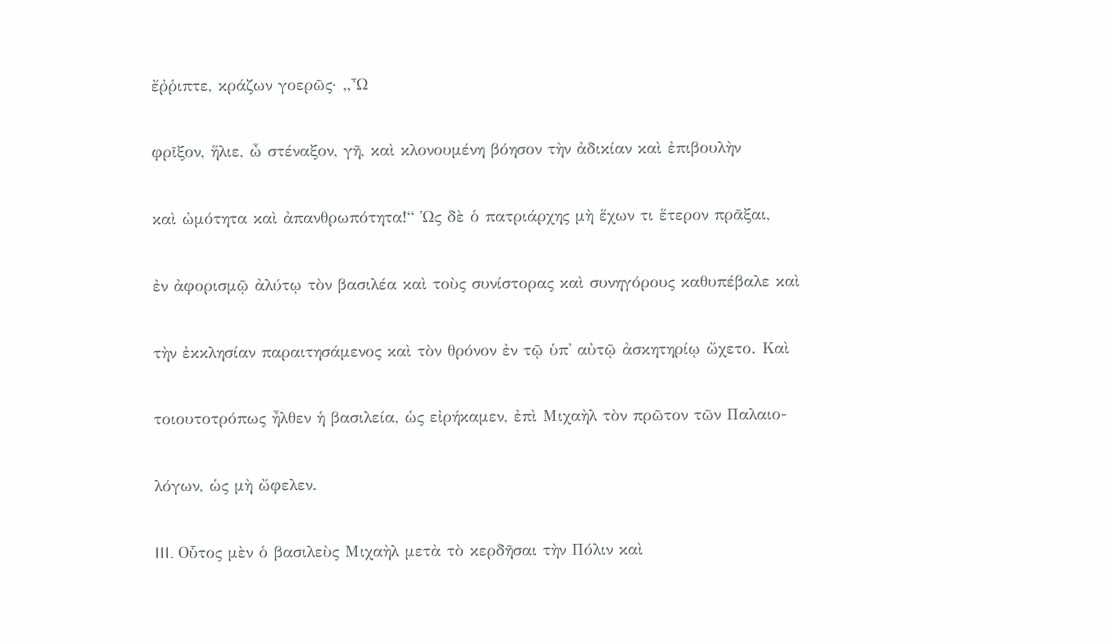ἔῤῥιπτε, κράζων γοερῶς· „Ὦ

φρῖξον, ἥλιε, ὦ στέναξον, γῆ, καὶ κλονουμένη βόησον τὴν ἀδικίαν καὶ ἐπιβουλὴν

καὶ ὠμότητα καὶ ἀπανθρωπότητα!“ Ὡς δὲ ὁ πατριάρχης μὴ ἕχων τι ἕτερον πρᾶξαι,

ἐν ἀφορισμῷ ἀλύτῳ τὸν βασιλέα καὶ τοὺς συνίστορας καὶ συνηγόρους καθυπέβαλε καὶ

τὴν ἐκκλησίαν παραιτησάμενος καὶ τὸν θρόνον ἐν τῷ ὑπ' αὐτῷ ἀσκητηρίῳ ὤχετο. Καὶ

τοιουτοτρόπως ἦλθεν ἡ βασιλεία, ὡς εἰρήκαμεν, ἐπὶ Μιχαὴλ τὸν πρῶτον τῶν Παλαιο-

λόγων, ὡς μὴ ὤφελεν.

III. Οὗτος μὲν ὁ βασιλεὺς Μιχαὴλ μετὰ τὸ κερδῆσαι τὴν Πόλιν καὶ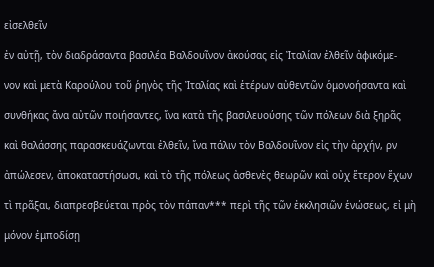εἰσελθεῖν

ἐν αὐτῇ, τὸν διαδράσαντα βασιλέα Βαλδουῖνον ἀκούσας εἰς Ἰταλίαν ἐλθεῖν ἀφικόμε-

νον καὶ μετὰ Καρούλου τοῦ ῥηγὸς τῆς Ἰταλίας καὶ ἑτέρων αὐθεντῶν ὁμονοήσαντα καὶ

συνθήκας ἄνα αὐτῶν ποιήσαντες, ἵνα κατὰ τῆς βασιλευούσης τῶν πόλεων διὰ ξηρᾶς

καὶ θαλάσσης παρασκευάζωνται ἐλθεῖν, ἵνα πάλιν τὸν Βαλδουῖνον εἰς τὴν ἀρχήν, ρν

ἀπώλεσεν, ἀποκαταστήσωσι, καὶ τὸ τῆς πόλεως ἀσθενὲς θεωρῶν καὶ οὐχ ἕτερον ἔχων

τὶ πρᾶξαι, διαπρεσβεύεται πρὸς τὸν πάπαν*** περὶ τῆς τῶν ἐκκλησιῶν ἑνώσεως, εἰ μὴ

μόνον ἐμποδίσῃ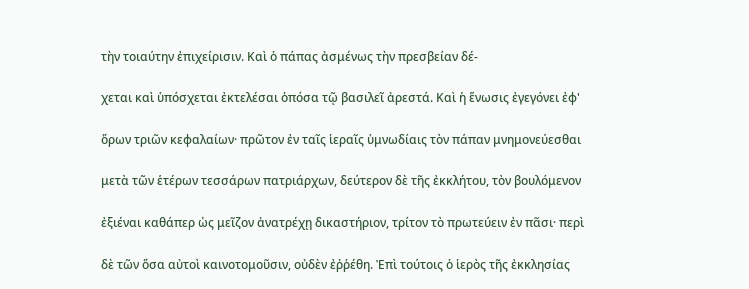τὴν τοιαύτην ἐπιχείρισιν. Καὶ ὁ πάπας ἀσμένως τὴν πρεσβείαν δέ-

χεται καὶ ὑπόσχεται ἐκτελέσαι ὁπόσα τῷ βασιλεῖ ἀρεστά. Καὶ ἡ ἕνωσις ἐγεγόνει ἐφ'

ὅρων τριῶν κεφαλαίων· πρῶτον ἐν ταῖς ἱεραῖς ὑμνωδίαις τὸν πάπαν μνημονεύεσθαι

μετὰ τῶν ἑτέρων τεσσάρων πατριάρχων, δεύτερον δὲ τῆς ἐκκλήτου, τὸν βουλόμενον

ἐξιέναι καθάπερ ὡς μεῖζον ἀνατρέχῃ δικαστήριον, τρίτον τὸ πρωτεύειν ἐν πᾶσι· περὶ

δὲ τῶν ὅσα αὐτοὶ καινοτομοῦσιν, οὐδὲν ἐῤῥέθη. Ἐπὶ τούτοις ὁ ἱερὸς τῆς ἐκκλησίας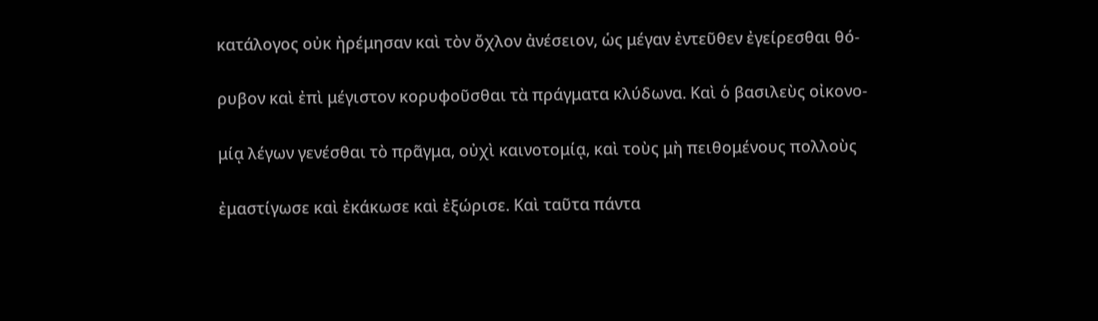κατάλογος οὐκ ἠρέμησαν καὶ τὸν ὄχλον ἀνέσειον, ὡς μέγαν ἐντεῦθεν ἐγείρεσθαι θό-

ρυβον καὶ ἐπὶ μέγιστον κορυφοῦσθαι τὰ πράγματα κλύδωνα. Καὶ ὁ βασιλεὺς οἰκονο-

μίᾳ λέγων γενέσθαι τὸ πρᾶγμα, οὐχὶ καινοτομίᾳ, καὶ τοὺς μὴ πειθομένους πολλοὺς

ἐμαστίγωσε καὶ ἐκάκωσε καὶ ἐξώρισε. Καὶ ταῦτα πάντα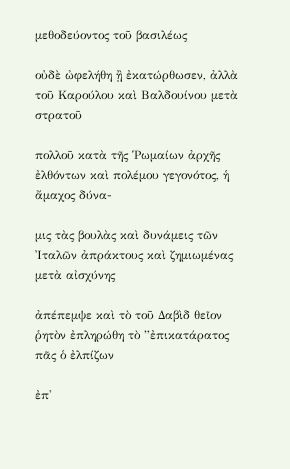μεθοδεύοντος τοῦ βασιλέως

οὐδὲ ὠφελήθη ᾒ ἐκατώρθωσεν, ἀλλὰ τοῦ Καρούλου καὶ Βαλδουίνου μετὰ στρατοῦ

πολλοῦ κατὰ τῆς Ῥωμαίων ἀρχῆς ἐλθόντων καὶ πολέμου γεγονότος, ἡ ἄμαχος δύνα-

μις τὰς βουλὰς καὶ δυνάμεις τῶν Ἰταλῶν ἀπράκτους καὶ ζημιωμένας μετὰ αἰσχύνης

ἀπέπεμψε καὶ τὸ τοῦ Δαβὶδ θεῖον ῥητὸν ἐπληρώθη τὸ ”ἐπικατάρατος πᾶς ὁ ἐλπίζων

ἐπ'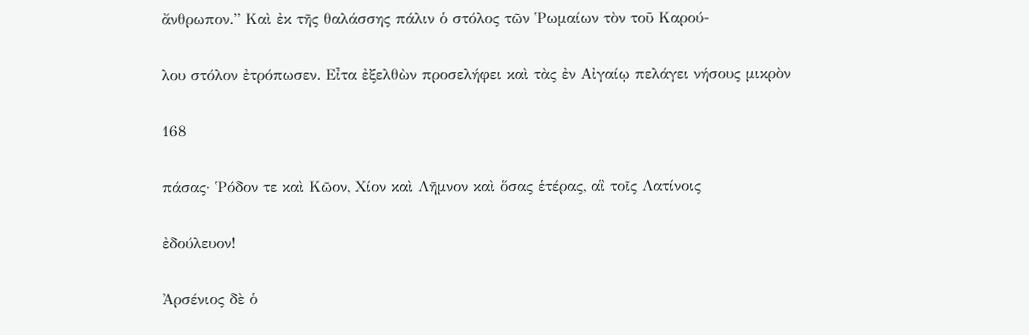ἄνθρωπον.” Καὶ ἐκ τῆς θαλάσσης πάλιν ὁ στόλος τῶν Ῥωμαίων τὸν τοῦ Καρού-

λου στόλον ἐτρόπωσεν. Εἶτα ἐξελθὼν προσελήφει καὶ τὰς ἐν Αἰγαίῳ πελάγει νήσους μικρὸν

168

πάσας· Ῥόδον τε καὶ Κῶον, Χίον καὶ Λῆμνον καὶ ὅσας ἑτέρας, αἳ τοῖς Λατίνοις

ἐδούλευον!

Ἀρσένιος δὲ ὁ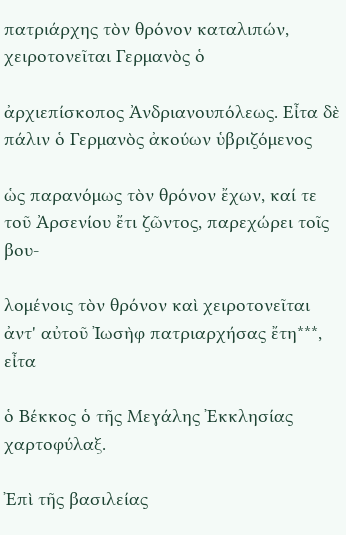πατριάρχης τὸν θρόνον καταλιπών, χειροτονεῖται Γερμανὸς ὁ

ἀρχιεπίσκοπος Ἀνδριανουπόλεως. Εἶτα δὲ πάλιν ὁ Γερμανὸς ἀκούων ὑβριζόμενος

ὡς παρανόμως τὸν θρόνον ἔχων, καί τε τοῦ Ἀρσενίου ἔτι ζῶντος, παρεχώρει τοῖς βου-

λομένοις τὸν θρόνον καὶ χειροτονεῖται ἀντ' αὐτοῦ Ἰωσὴφ πατριαρχήσας ἔτη***, εἶτα

ὁ Βέκκος ὁ τῆς Μεγάλης Ἐκκλησίας χαρτοφύλαξ.

Ἐπὶ τῆς βασιλείας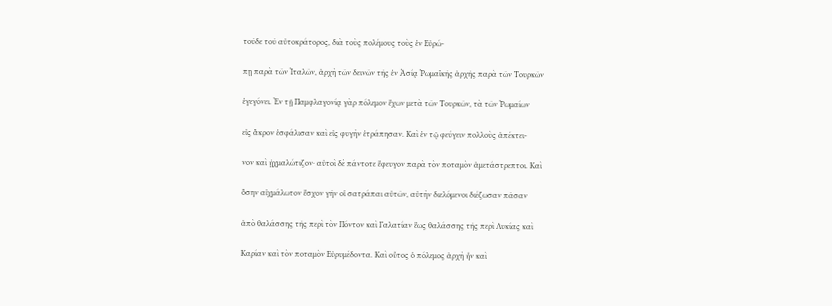τοῦδε τοῦ αὐτοκράτορος, διὰ τοὺς πολέμους τοὺς ἐν Εὐρώ-

πῃ παρὰ τῶν Ἰταλῶν, ἀρχὴ τῶν δεινῶν τῆς ἐν Ἀσίᾳ Ῥωμαϊκῆς ἀρχῆς παρὰ τῶν Τουρκῶν

ἐγεγόνει. Ἐν τῇ Παμφλαγονίᾳ γὰρ πόλεμον ἔχων μετὰ τῶν Τουρκῶν, τὰ τῶν Ῥωμαίων

εἰς ἄκρον ἐσφάλισαν καὶ εἰς φυγὴν ἐτράπησαν. Καὶ ἐν τῷ φεύγειν πολλοὺς ἀπέκτει-

νον καὶ ᾐχμαλώτιζον· αὐτοὶ δὲ πάντοτε ἔφευγον παρὰ τὸν ποταμὸν ἀμετάστρεπτοι. Καὶ

ὅσην αἰχμάλωτον ἔσχον γῆν οἱ σατράπαι αὐτῶν, αὐτὴν διελόμενοι διέζωσαν πᾶσαν

ἀπὸ θαλάσσης τῆς περὶ τὸν Πόντον καὶ Γαλατίαν ἕως θαλάσσης τῆς περὶ Λυκίας καὶ

Καρίαν καὶ τὸν ποταμὸν Εὐρυμέδοντα. Καὶ οὗτος ὁ πόλεμος ἀρχὴ ἦν καὶ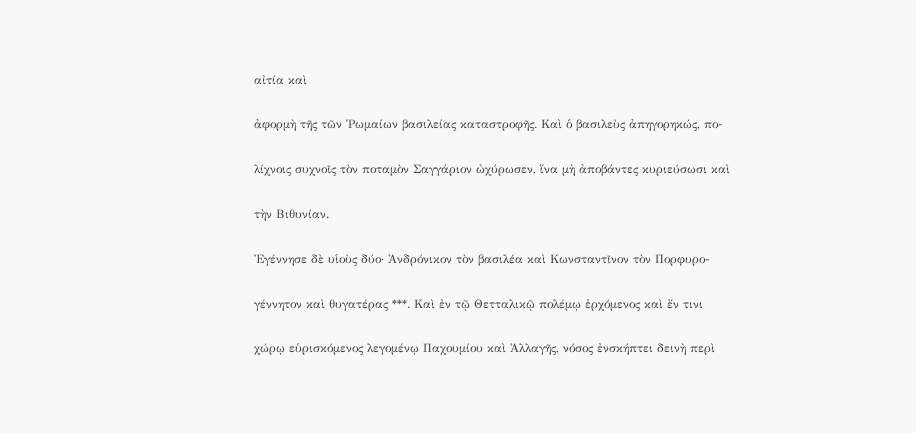αἰτία καὶ

ἀφορμὴ τῆς τῶν Ῥωμαίων βασιλείας καταστροφῆς. Καὶ ὁ βασιλεὺς ἀπηγορηκώς, πο-

λίχνοις συχνοῖς τὸν ποταμὸν Σαγγάριον ὠχύρωσεν, ἵνα μὴ ἀποβάντες κυριεύσωσι καὶ

τὴν Βιθυνίαν.

Ἐγέννησε δὲ υἱοὺς δύο· Ἀνδρόνικον τὸν βασιλέα καὶ Κωνσταντῖνον τὸν Πορφυρο-

γέννητον καὶ θυγατέρας ***. Καὶ ἐν τῷ Θετταλικῷ πολέμῳ ἐρχόμενος καὶ ἔν τινι

χώρῳ εὑρισκόμενος λεγομένῳ Παχουμίου καὶ Ἀλλαγῆς, νόσος ἐνσκήπτει δεινὴ περὶ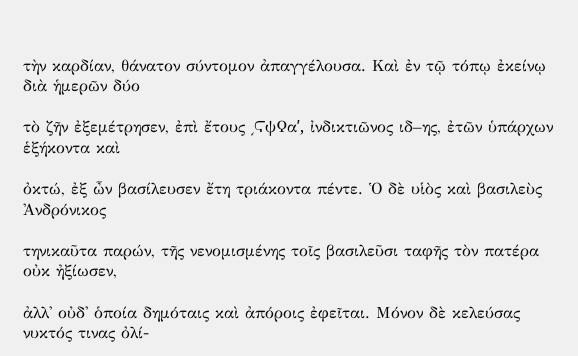τὴν καρδίαν, θάνατον σύντομον ἀπαγγέλουσα. Καὶ ἐν τῷ τόπῳ ἐκείνῳ διὰ ἡμερῶν δύο

τὸ ζῆν ἐξεμέτρησεν, ἐπὶ ἔτους ͵ϚψϘαʹ, ἰνδικτιῶνος ιδ–ης, ἐτῶν ὑπάρχων ἑξήκοντα καὶ

ὀκτώ, ἐξ ὦν βασίλευσεν ἔτη τριάκοντα πέντε. Ὁ δὲ υἱὸς καὶ βασιλεὺς Ἀνδρόνικος

τηνικαῦτα παρών, τῆς νενομισμένης τοῖς βασιλεῦσι ταφῆς τὸν πατέρα οὐκ ἠξίωσεν,

ἀλλ' οὐδ' ὁποία δημόταις καὶ ἀπόροις ἐφεῖται. Μόνον δὲ κελεύσας νυκτός τινας ὀλί-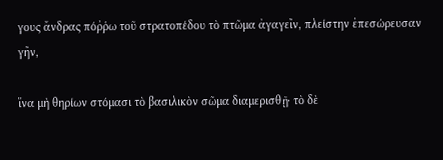γους ἄνδρας πόῤῥω τοῦ στρατοπέδου τὸ πτῶμα ἀγαγεῖν, πλείστην ἐπεσώρευσαν γῆν,

ἵνα μὴ θηρίων στόμασι τὸ βασιλικὸν σῶμα διαμερισθῇ· τὸ δὲ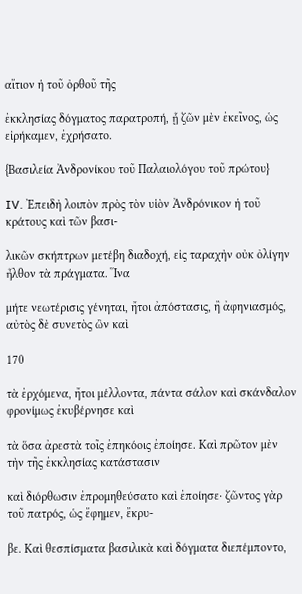αἴτιον ἡ τοῦ ὀρθοῦ τῆς

ἐκκλησίας δόγματος παρατροπή, ᾗ ζῶν μὲν ἐκεῖνος, ὡς εἰρήκαμεν, ἐχρήσατο.

{Βασιλεία Ἀνδρονίκου τοῦ Παλαιολόγου τοῦ πρώτου}

IV. Ἐπειδὴ λοιπὸν πρὸς τὸν υἱὸν Ἀνδρόνικον ἡ τοῦ κράτους καὶ τῶν βασι-

λικῶν σκήπτρων μετέβη διαδοχή, εἰς ταραχὴν οὐκ ὀλίγην ἦλθον τὰ πράγματα. Ἵνα

μήτε νεωτέρισις γένηται, ἤτοι ἀπόστασις, ἢ ἀφηνιασμός, αὐτὸς δὲ συνετὸς ὢν καὶ

170

τὰ ἐρχόμενα, ἤτοι μέλλοντα, πάντα σάλον καὶ σκάνδαλον φρονίμως ἐκυβέρνησε καὶ

τὰ ὅσα ἀρεστὰ τοῖς ἐπηκόοις ἐποίησε. Καὶ πρῶτον μὲν τὴν τῆς ἐκκλησίας κατάστασιν

καὶ διόρθωσιν ἐπρομηθεύσατο καὶ ἐποίησε· ζῶντος γὰρ τοῦ πατρός, ὡς ἔφημεν, ἔκρυ-

βε. Καὶ θεσπίσματα βασιλικὰ καὶ δόγματα διεπέμποντο,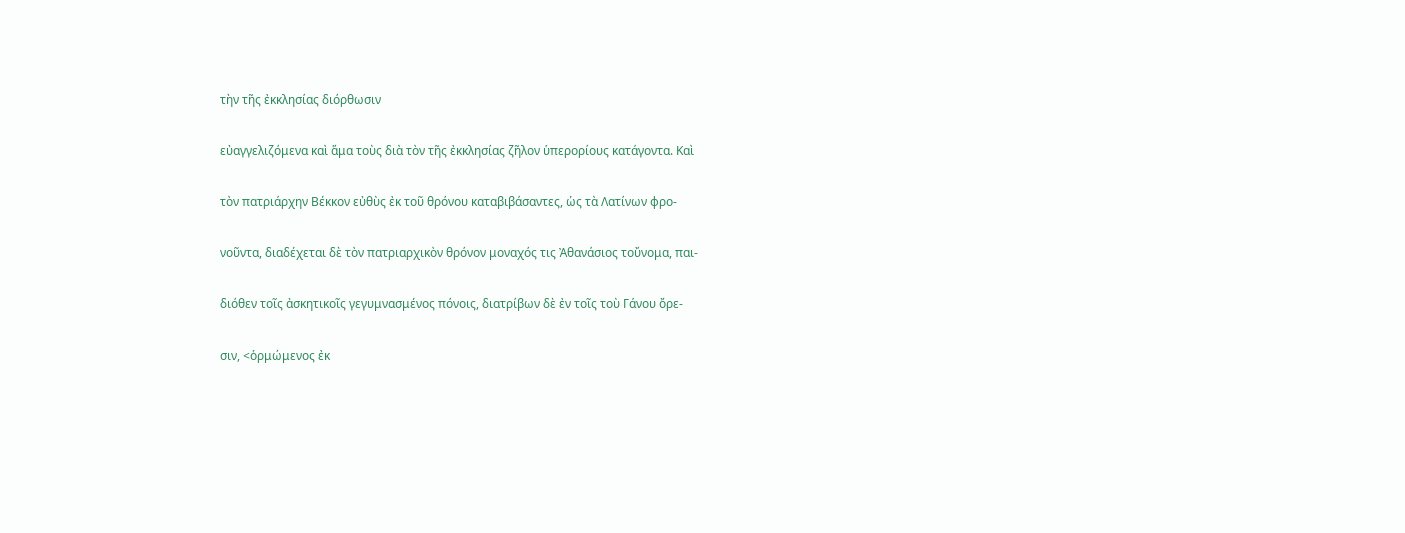τὴν τῆς ἐκκλησίας διόρθωσιν

εὐαγγελιζόμενα καὶ ἅμα τοὺς διὰ τὸν τῆς ἐκκλησίας ζῆλον ὑπερορίους κατάγοντα. Καὶ

τὸν πατριάρχην Βέκκον εὐθὺς ἐκ τοῦ θρόνου καταβιβάσαντες, ὡς τὰ Λατίνων φρο-

νοῦντα, διαδέχεται δὲ τὸν πατριαρχικὸν θρόνον μοναχός τις Ἀθανάσιος τοὔνομα, παι-

διόθεν τοῖς ἀσκητικοῖς γεγυμνασμένος πόνοις, διατρίβων δὲ ἐν τοῖς τοὺ Γάνου ὄρε-

σιν, <ὁρμώμενος ἐκ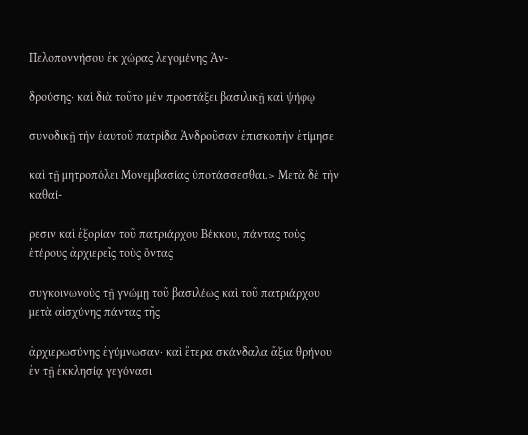Πελοποννήσου ἐκ χώρας λεγομένης Ἀν-

δρούσης· καὶ διὰ τοῦτο μὲν προστάξει βασιλικῇ καὶ ψήφῳ

συνοδικῇ τὴν ἑαυτοῦ πατρίδα Ἀνδροῦσαν ἐπισκοπὴν ἐτίμησε

καὶ τῇ μητροπόλει Μονεμβασίας ὑποτάσσεσθαι.> Μετὰ δὲ τὴν καθαί-

ρεσιν καὶ ἐξορίαν τοῦ πατριάρχου Βέκκου, πάντας τοὺς ἑτέρους ἀρχιερεῖς τοὺς ὄντας

συγκοινωνοὺς τῇ γνώμῃ τοῦ βασιλέως καὶ τοῦ πατριάρχου μετὰ αἰσχύνης πάντας τῆς

ἀρχιερωσύνης ἐγύμνωσαν· καὶ ἕτερα σκάνδαλα ἄξια θρήνου ἐν τῇ ἐκκλησίᾳ γεγόνασι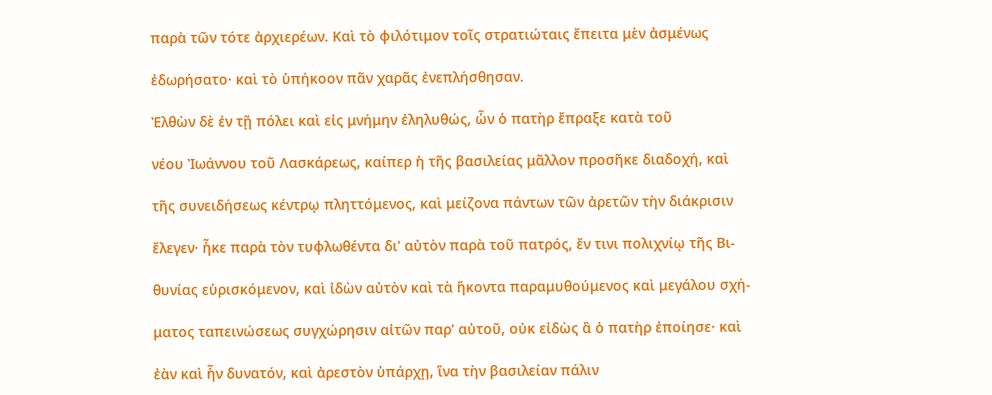παρὰ τῶν τότε ἀρχιερέων. Καὶ τὸ φιλότιμον τοῖς στρατιώταις ἔπειτα μὲν ἀσμένως

ἐδωρήσατο· καὶ τὸ ὑπήκοον πᾶν χαρᾶς ἐνεπλήσθησαν.

Ἐλθὼν δὲ ἐν τῇ πόλει καὶ εἰς μνήμην ἐληλυθώς, ὧν ὁ πατὴρ ἔπραξε κατὰ τοῦ

νέου Ἰωάννου τοῦ Λασκάρεως, καίπερ ἡ τῆς βασιλείας μᾶλλον προσῆκε διαδοχή, καὶ

τῆς συνειδήσεως κέντρῳ πληττόμενος, καὶ μείζονα πάντων τῶν ἀρετῶν τὴν διάκρισιν

ἔλεγεν· ἦκε παρὰ τὸν τυφλωθέντα δι' αὐτὸν παρὰ τοῦ πατρός, ἔν τινι πολιχνίῳ τῆς Βι-

θυνίας εὑρισκόμενον, καὶ ἰδὼν αὐτὸν καὶ τὰ ἥκοντα παραμυθούμενος καὶ μεγάλου σχή-

ματος ταπεινώσεως συγχώρησιν αἰτῶν παρ' αὐτοῦ, οὐκ εἰδὼς ἂ ὁ πατὴρ ἐποίησε· καὶ

ἐὰν καὶ ἦν δυνατόν, καὶ ἀρεστὸν ὑπάρχῃ, ἵνα τὴν βασιλείαν πάλιν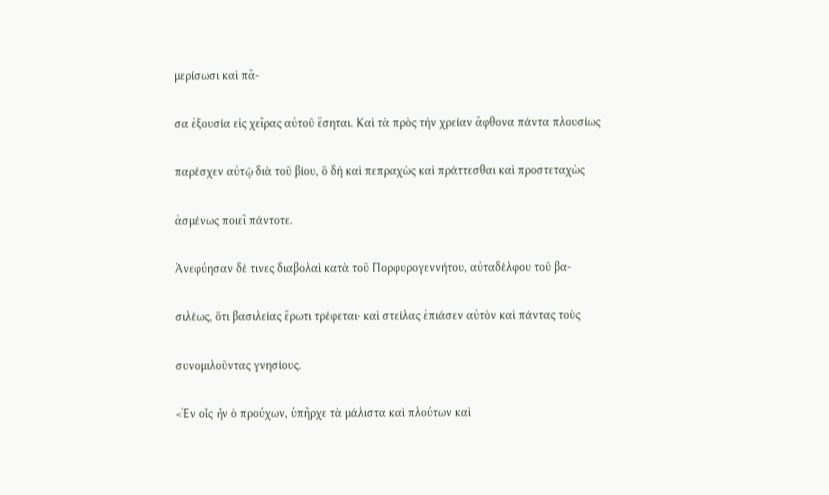μερίσωσι καὶ πᾶ-

σα ἐξουσία εἰς χεῖρας αὐτοῦ ἔσηται. Καὶ τὰ πρὸς τὴν χρείαν ἄφθονα πάντα πλουσίως

παρέσχεν αὐτῷ διὰ τοῦ βίου, ὃ δὴ καὶ πεπραχὼς καὶ πράττεσθαι καὶ προστεταχὼς

ἀσμένως ποιεῖ πάντοτε.

Ἀνεφύησαν δέ τινες διαβολαὶ κατὰ τοῦ Πορφυρογεννήτου, αὐταδέλφου τοῦ βα-

σιλέως, ὅτι βασιλείας ἔρωτι τρέφεται· καὶ στείλας ἐπιάσεν αὐτὸν καὶ πάντας τοὺς

συνομιλοῦντας γνησίους.

<Ἐν οἷς ἦν ὁ προύχων, ὑπῆρχε τὰ μάλιστα καὶ πλούτων καὶ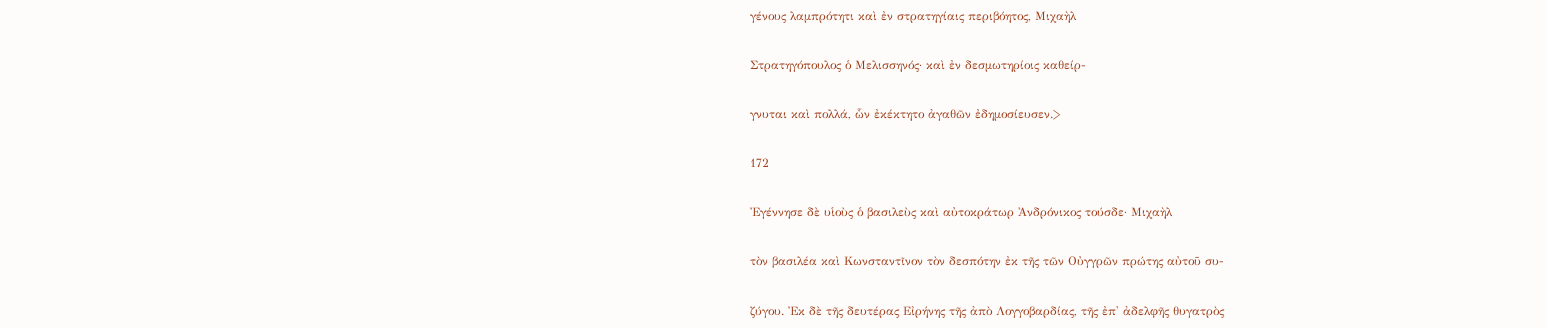γένους λαμπρότητι καὶ ἐν στρατηγίαις περιβόητος, Μιχαὴλ

Στρατηγόπουλος ὁ Μελισσηνός· καὶ ἐν δεσμωτηρίοις καθείρ-

γνυται καὶ πολλά, ὧν ἐκέκτητο ἀγαθῶν ἐδημοσίευσεν.>

172

Ἐγέννησε δὲ υἱοὺς ὁ βασιλεὺς καὶ αὐτοκράτωρ Ἀνδρόνικος τούσδε· Μιχαὴλ

τὸν βασιλέα καὶ Κωνσταντῖνον τὸν δεσπότην ἐκ τῆς τῶν Οὐγγρῶν πρώτης αὐτοῦ συ-

ζύγου. Ἐκ δὲ τῆς δευτέρας Εἰρήνης τῆς ἀπὸ Λογγοβαρδίας, τῆς ἐπ' ἀδελφῆς θυγατρὸς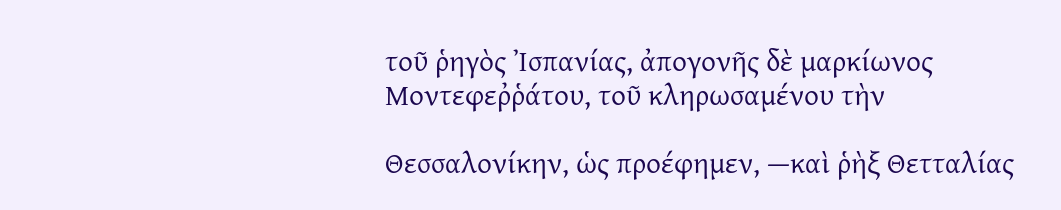τοῦ ῥηγὸς Ἰσπανίας, ἀπογονῆς δὲ μαρκίωνος Μοντεφεῤῥάτου, τοῦ κληρωσαμένου τὴν

Θεσσαλονίκην, ὡς προέφημεν, —καὶ ῥὴξ Θετταλίας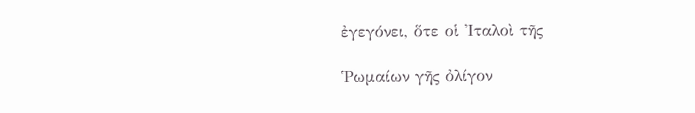ἐγεγόνει, ὅτε οἱ Ἰταλοὶ τῆς

Ῥωμαίων γῆς ὀλίγον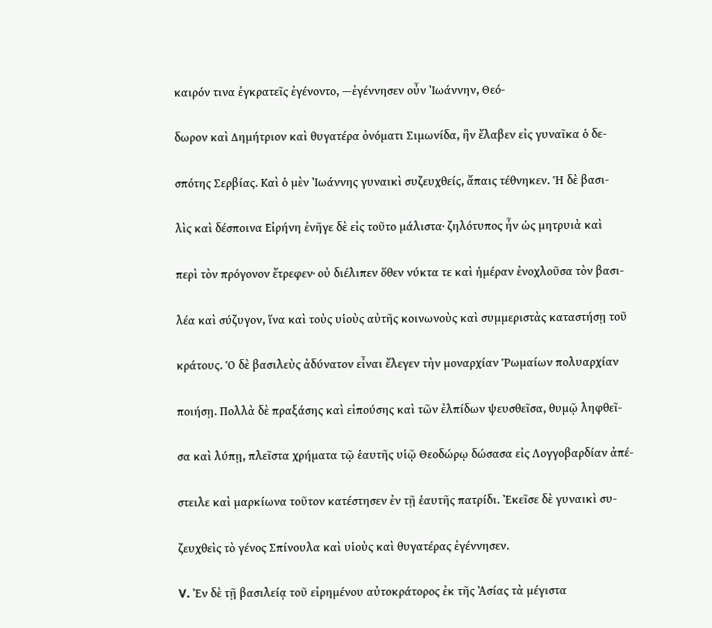καιρόν τινα ἐγκρατεῖς ἐγένοντο, —ἐγέννησεν οὖν Ἰωάννην, Θεό-

δωρον καὶ Δημήτριον καὶ θυγατέρα ὀνόματι Σιμωνίδα, ἢν ἔλαβεν εἰς γυναῖκα ὁ δε-

σπότης Σερβίας. Καὶ ὁ μὲν Ἰωάννης γυναικὶ συζευχθείς, ἄπαις τέθνηκεν. Ἡ δὲ βασι-

λὶς καὶ δέσποινα Εἰρήνη ἐνῆγε δὲ εἰς τοῦτο μάλιστα· ζηλότυπος ἦν ὡς μητρυιὰ καὶ

περὶ τὸν πρόγονον ἔτρεφεν· οὐ διέλιπεν ὅθεν νύκτα τε καὶ ἡμέραν ἐνοχλοῦσα τὸν βασι-

λέα καὶ σύζυγον, ἵνα καὶ τοὺς υἱοὺς αὐτῆς κοινωνοὺς καὶ συμμεριστὰς καταστήσῃ τοῦ

κράτους. Ὁ δὲ βασιλεὺς ἀδύνατον εἶναι ἔλεγεν τὴν μοναρχίαν Ῥωμαίων πολυαρχίαν

ποιήσῃ. Πολλὰ δὲ πραξάσης καὶ εἰπούσης καὶ τῶν ἐλπίδων ψευσθεῖσα, θυμῷ ληφθεῖ-

σα καὶ λύπῃ, πλεῖστα χρήματα τῷ ἑαυτῆς υἱῷ Θεοδώρῳ δώσασα εἰς Λογγοβαρδίαν ἀπέ-

στειλε καὶ μαρκίωνα τοῦτον κατέστησεν ἐν τῇ ἑαυτῆς πατρίδι. Ἐκεῖσε δὲ γυναικὶ συ-

ζευχθεὶς τὸ γένος Σπίνουλα καὶ υἱοὺς καὶ θυγατέρας ἐγέννησεν.

V. Ἐν δὲ τῇ βασιλείᾳ τοῦ εἰρημένου αὐτοκράτορος ἐκ τῆς Ἀσίας τὰ μέγιστα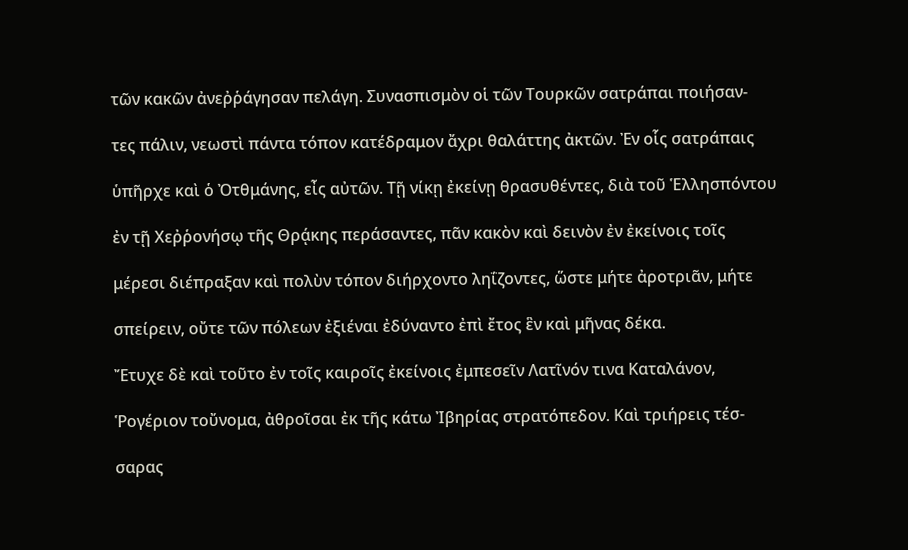τῶν κακῶν ἀνεῤῥάγησαν πελάγη. Συνασπισμὸν οἱ τῶν Τουρκῶν σατράπαι ποιήσαν-

τες πάλιν, νεωστὶ πάντα τόπον κατέδραμον ἄχρι θαλάττης ἀκτῶν. Ἐν οἷς σατράπαις

ὑπῆρχε καὶ ὁ Ὀτθμάνης, εἶς αὐτῶν. Τῇ νίκῃ ἐκείνῃ θρασυθέντες, διὰ τοῦ Ἑλλησπόντου

ἐν τῇ Χεῤῥονήσῳ τῆς Θρᾴκης περάσαντες, πᾶν κακὸν καὶ δεινὸν ἐν ἐκείνοις τοῖς

μέρεσι διέπραξαν καὶ πολὺν τόπον διήρχοντο ληΐζοντες, ὥστε μήτε ἀροτριᾶν, μήτε

σπείρειν, οὔτε τῶν πόλεων ἐξιέναι ἐδύναντο ἐπὶ ἔτος ἓν καὶ μῆνας δέκα.

Ἔτυχε δὲ καὶ τοῦτο ἐν τοῖς καιροῖς ἐκείνοις ἐμπεσεῖν Λατῖνόν τινα Καταλάνον,

Ῥογέριον τοὔνομα, ἀθροῖσαι ἐκ τῆς κάτω Ἰβηρίας στρατόπεδον. Καὶ τριήρεις τέσ-

σαρας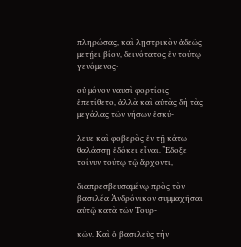πληρώσας, καὶ λῃστρικὸν ἀδεῶς μετῄει βίον, δεινότατος ἐν τούτῳ γενόμενος·

οὐ μόνον ναυσὶ φορτίοις ἐπετίθετο, ἀλλὰ καὶ αὐτὰς δὴ τὰς μεγάλας τῶν νήσων ἐσκύ-

λευε καὶ φοβερὸς ἐν τῇ κάτω θαλάσσῃ ἐδόκει εἶναι. Ἔδοξε τοίνυν τούτῳ τῷ ἄρχοντι,

διαπρεσβευσαμένῳ πρὸς τὸν βασιλέα Ἀνδρόνικον συμμαχῆσαι αὐτῷ κατὰ τῶν Τουρ-

κῶν. Καὶ ὁ βασιλεὺς τὴν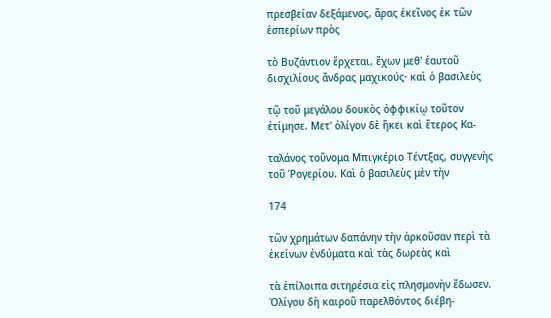πρεσβείαν δεξάμενος, ἄρας ἐκεῖνος ἐκ τῶν ἑσπερίων πρὸς

τὸ Βυζάντιον ἔρχεται, ἔχων μεθ' ἑαυτοῦ δισχιλίους ἄνδρας μαχικούς· καὶ ὁ βασιλεὺς

τῷ τοῦ μεγάλου δουκὸς ὀφφικίῳ τοῦτον ἐτίμησε. Μετ' ὀλίγον δὲ ἥκει καὶ ἕτερος Κα-

ταλάνος τοὔνομα Μπιγκέριο Τέντξας, συγγενὴς τοῦ Ῥογερίου. Καὶ ὁ βασιλεὺς μὲν τὴν

174

τῶν χρημάτων δαπάνην τὴν ἀρκοῦσαν περὶ τὰ ἐκείνων ἐνδύματα καὶ τὰς δωρεὰς καὶ

τὰ ἐπίλοιπα σιτηρέσια εἰς πλησμονὴν ἔδωσεν. Ὀλίγου δὴ καιροῦ παρελθόντος διέβη-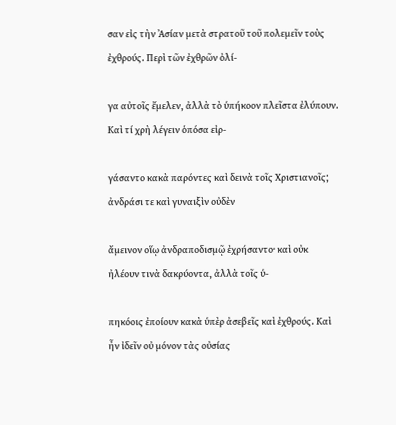σαν εἰς τὴν Ἀσίαν μετὰ στρατοῦ τοῦ πολεμεῖν τοὺς ἐχθρούς. Περὶ τῶν ἐχθρῶν ὀλί-

γα αὐτοῖς ἔμελεν, ἀλλὰ τὸ ὑπήκοον πλεῖστα ἐλύπουν. Καὶ τί χρὴ λέγειν ὁπόσα εἰρ-

γάσαντο κακὰ παρόντες καὶ δεινὰ τοῖς Χριστιανοῖς; ἀνδράσι τε καὶ γυναιξὶν οὐδὲν

ἄμεινον οἵῳ ἀνδραποδισμῷ ἐχρήσαντο· καὶ οὐκ ἠλέουν τινὰ δακρύοντα, ἀλλὰ τοῖς ὑ-

πηκόοις ἐποίουν κακὰ ὑπὲρ ἀσεβεῖς καὶ ἐχθρούς. Καὶ ἦν ἰδεῖν οὐ μόνον τὰς οὐσίας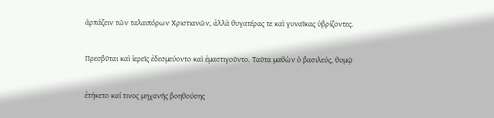ἁρπάζειν τῶν ταλαιπόρων Χριστιανῶν, ἀλλὰ θυγατέρας τε καὶ γυναῖκας ὑβρίζοντες.

Πρεσβῦται καὶ ἱερεῖς ἐδεσμεύοντο καὶ ἐμαστιγοῦντο. Ταῦτα μαθὼν ὁ βασιλεύς, θυμῷ

ἐτήκετο καί τινος μηχανῆς βοηθούσης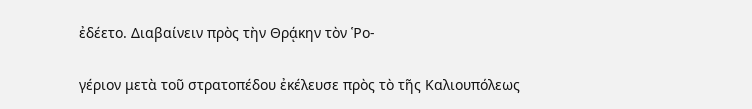ἐδέετο. Διαβαίνειν πρὸς τὴν Θρᾴκην τὸν Ῥο-

γέριον μετὰ τοῦ στρατοπέδου ἐκέλευσε πρὸς τὸ τῆς Καλιουπόλεως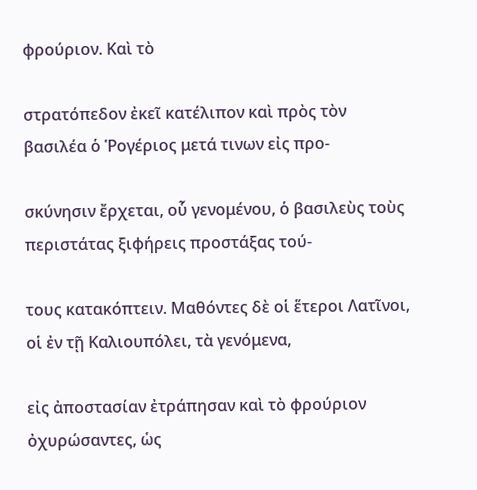φρούριον. Καὶ τὸ

στρατόπεδον ἐκεῖ κατέλιπον καὶ πρὸς τὸν βασιλέα ὁ Ῥογέριος μετά τινων εἰς προ-

σκύνησιν ἔρχεται, οὗ γενομένου, ὁ βασιλεὺς τοὺς περιστάτας ξιφήρεις προστάξας τού-

τους κατακόπτειν. Μαθόντες δὲ οἱ ἕτεροι Λατῖνοι, οἱ ἐν τῇ Καλιουπόλει, τὰ γενόμενα,

εἰς ἀποστασίαν ἐτράπησαν καὶ τὸ φρούριον ὀχυρώσαντες, ὡς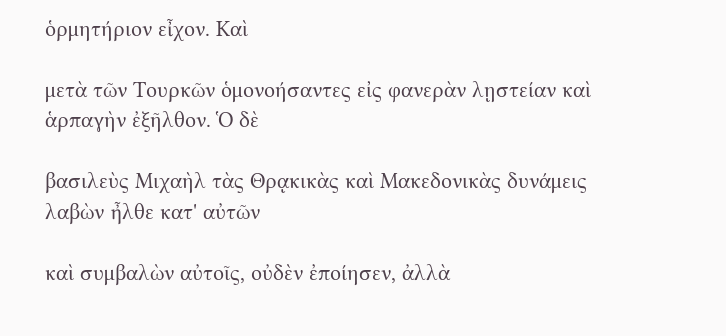ὁρμητήριον εἶχον. Καὶ

μετὰ τῶν Τουρκῶν ὁμονοήσαντες εἰς φανερὰν λῃστείαν καὶ ἁρπαγὴν ἐξῆλθον. Ὁ δὲ

βασιλεὺς Μιχαὴλ τὰς Θρᾳκικὰς καὶ Μακεδονικὰς δυνάμεις λαβὼν ἦλθε κατ' αὐτῶν

καὶ συμβαλὼν αὐτοῖς, οὐδὲν ἐποίησεν, ἀλλὰ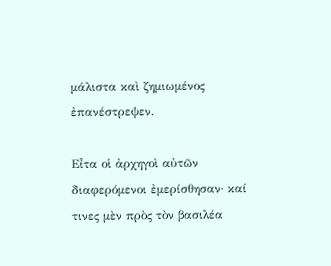μάλιστα καὶ ζημιωμένος ἐπανέστρεψεν.

Εἶτα οἱ ἀρχηγοὶ αὐτῶν διαφερόμενοι ἐμερίσθησαν· καί τινες μὲν πρὸς τὸν βασιλέα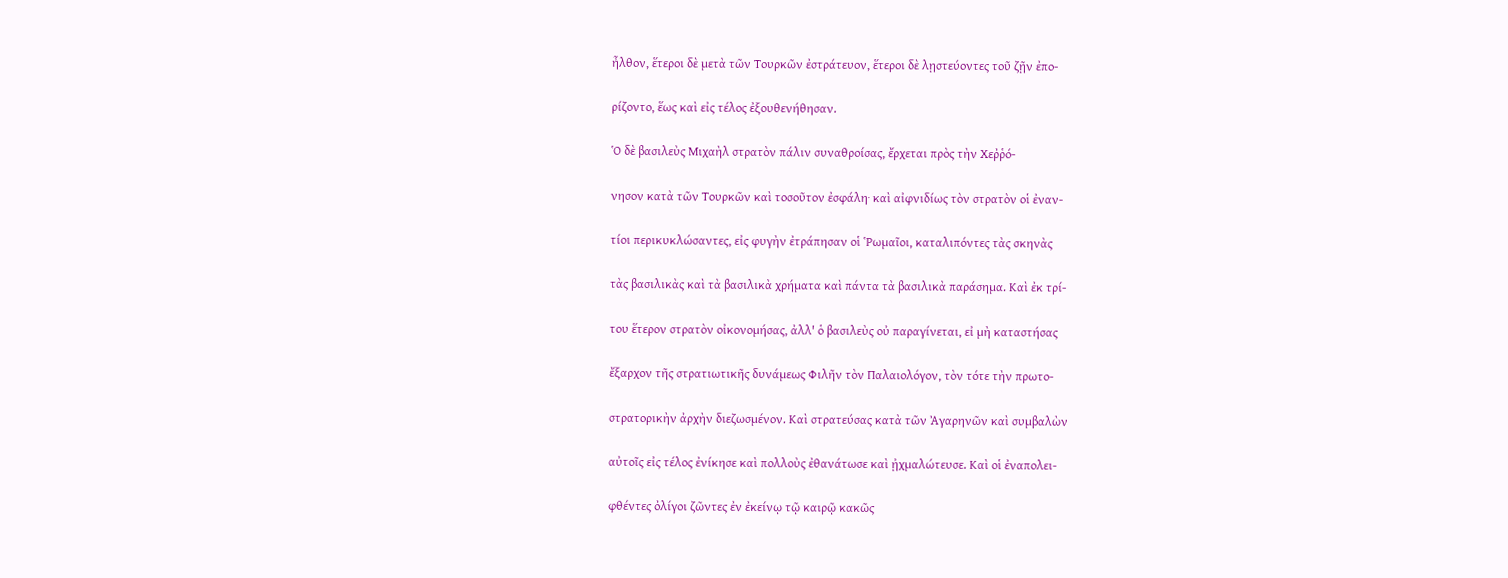ἦλθον, ἕτεροι δὲ μετὰ τῶν Τουρκῶν ἐστράτευον, ἕτεροι δὲ λῃστεύοντες τοῦ ζῇν ἐπο-

ρίζοντο, ἕως καὶ εἰς τέλος ἐξουθενήθησαν.

Ὁ δὲ βασιλεὺς Μιχαὴλ στρατὸν πάλιν συναθροίσας, ἔρχεται πρὸς τὴν Χεῤῥό-

νησον κατὰ τῶν Τουρκῶν καὶ τοσοῦτον ἐσφάλη· καὶ αἰφνιδίως τὸν στρατὸν οἱ ἐναν-

τίοι περικυκλώσαντες, εἰς φυγὴν ἐτράπησαν οἱ Ῥωμαῖοι, καταλιπόντες τὰς σκηνὰς

τὰς βασιλικὰς καὶ τὰ βασιλικὰ χρήματα καὶ πάντα τὰ βασιλικὰ παράσημα. Καὶ ἐκ τρί-

του ἕτερον στρατὸν οἰκονομήσας, ἀλλ' ὁ βασιλεὺς οὐ παραγίνεται, εἰ μὴ καταστήσας

ἔξαρχον τῆς στρατιωτικῆς δυνάμεως Φιλῆν τὸν Παλαιολόγον, τὸν τότε τὴν πρωτο-

στρατορικὴν ἀρχὴν διεζωσμένον. Καὶ στρατεύσας κατὰ τῶν Ἀγαρηνῶν καὶ συμβαλὼν

αὐτοῖς εἰς τέλος ἐνίκησε καὶ πολλοὺς ἐθανάτωσε καὶ ᾐχμαλώτευσε. Καὶ οἱ ἐναπολει-

φθέντες ὀλίγοι ζῶντες ἐν ἐκείνῳ τῷ καιρῷ κακῶς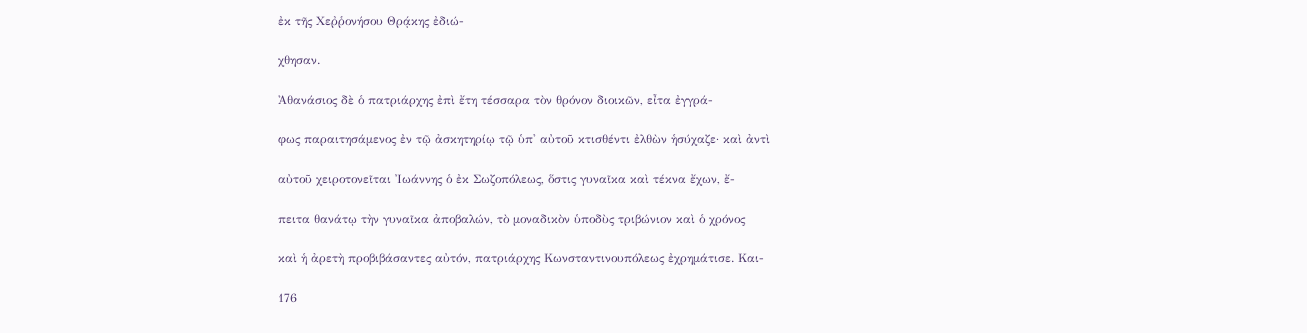ἐκ τῆς Χεῤῥονήσου Θρᾴκης ἐδιώ-

χθησαν.

Ἀθανάσιος δὲ ὁ πατριάρχης ἐπὶ ἔτη τέσσαρα τὸν θρόνον διοικῶν, εἶτα ἐγγρά-

φως παραιτησάμενος ἐν τῷ ἀσκητηρίῳ τῷ ὑπ' αὐτοῦ κτισθέντι ἐλθὼν ἡσύχαζε· καὶ ἀντὶ

αὐτοῦ χειροτονεῖται Ἰωάννης ὁ ἐκ Σωζοπόλεως, ὅστις γυναῖκα καὶ τέκνα ἔχων, ἔ-

πειτα θανάτῳ τὴν γυναῖκα ἀποβαλών, τὸ μοναδικὸν ὑποδὺς τριβώνιον καὶ ὁ χρόνος

καὶ ἡ ἀρετὴ προβιβάσαντες αὐτόν, πατριάρχης Κωνσταντινουπόλεως ἐχρημάτισε. Και-

176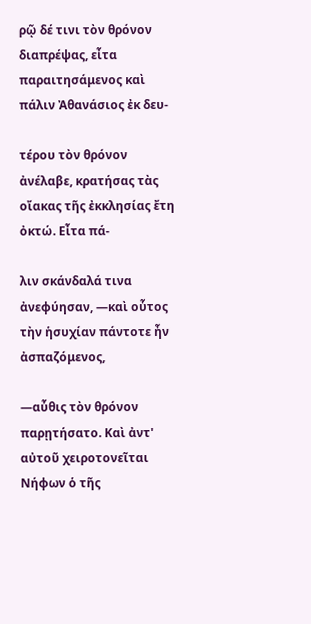ρῷ δέ τινι τὸν θρόνον διαπρέψας, εἶτα παραιτησάμενος καὶ πάλιν Ἀθανάσιος ἐκ δευ-

τέρου τὸν θρόνον ἀνέλαβε, κρατήσας τὰς οἴακας τῆς ἐκκλησίας ἔτη ὀκτώ. Εἶτα πά-

λιν σκάνδαλά τινα ἀνεφύησαν, —καὶ οὗτος τὴν ἡσυχίαν πάντοτε ἦν ἀσπαζόμενος,

—αὖθις τὸν θρόνον παρῃτήσατο. Καὶ ἀντ' αὐτοῦ χειροτονεῖται Νήφων ὁ τῆς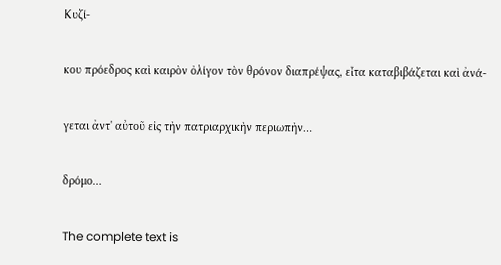Κυζί-

κου πρόεδρος καὶ καιρὸν ὀλίγον τὸν θρόνον διαπρέψας, εἶτα καταβιβάζεται καὶ ἀνά-

γεται ἀντ' αὐτοῦ εἰς τὴν πατριαρχικὴν περιωπὴν…

δρόμο…

The complete text is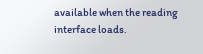available when the reading interface loads.